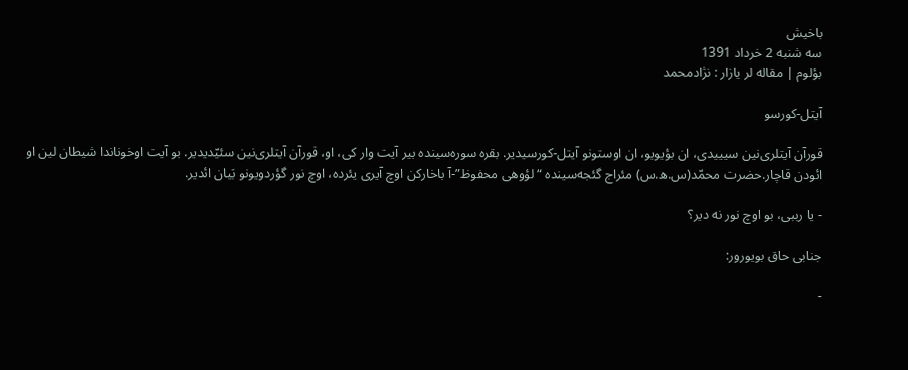باخیش
سه شنبه 2 خرداد 1391
بؤلوم | مقاله لر یازار : نژادمحمد

آیتل-كورسو

قورآن آیتلری‌نین سیییدی، ان بؤیویو، ان اوستونو آیتل-كورسیدیر. بقره سوره‌سینده بیر آیت وار كی، او، قورآن آیتلری‌نین سئیّدیدیر. بو آیت اوخوناندا شیطان لین او ائودن قاچار.حضرت محمّد(س.ه.س) مئراج گئجه‌سینده “لؤوهی محفوظ”-آ باخاركن اوچ آیری یئرده، اوچ نور گؤردویونو بَیان ائدیر.

- یا رببی، بو اوچ نور نه دیر؟

جنابی حاق بویورور:

-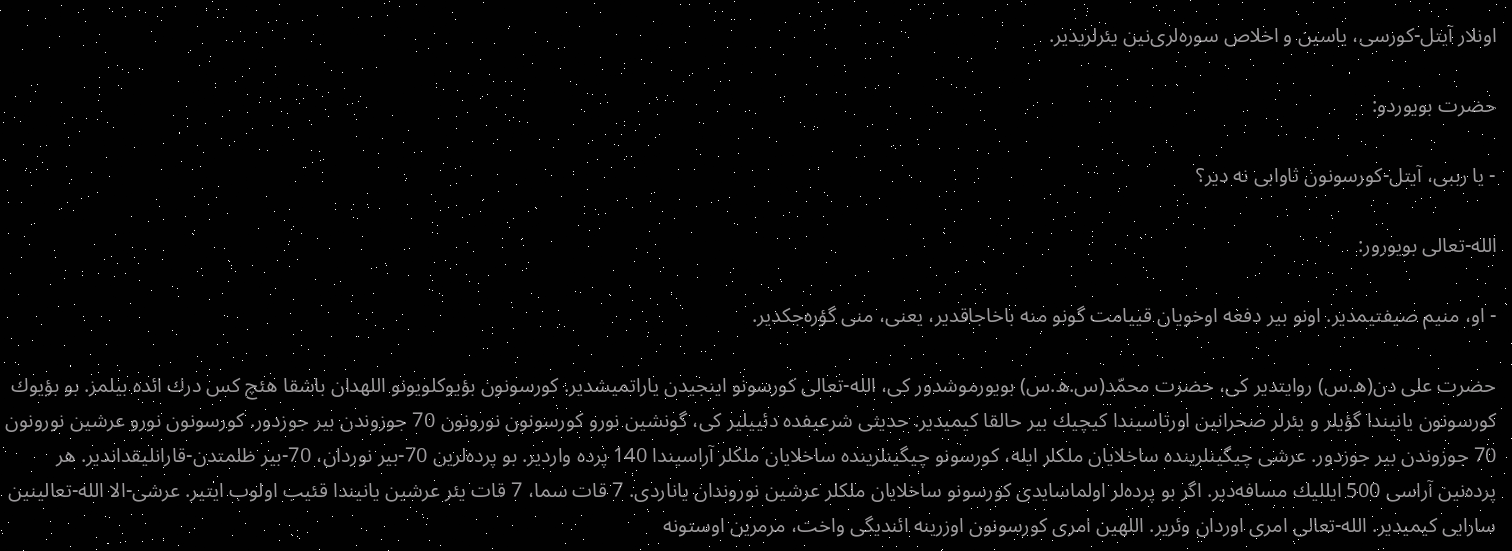اونلار آیتل-كورسی، یاسین و اخلاص سوره‌لری‌نین یئرلریدیر.

حضرت بویوردو:

- یا رببی، آیتل-كورسونون ثاوابی نه دیر؟

الله-تعالی بویورور:

- او، منیم صیفتیمدیر. اونو بیر دفعه‌‌ اوخویان قییامت گونو منه باخاجاقدیر، یعنی، منی گؤره‌جكدیر.

حضرت علی دن(ه.س) روایتدیر كی، حضرت محمّد(س.ه.س) بویورموشدور كی، الله-تعالی كورسونو اینجیدن یاراتمیشدیر. كورسونون بؤیوكلویونو اللهدان باشقا هئچ كس درك ائده بیلمز. بو بؤیوك كورسونون یانیندا گؤیلر و یئرلر صحرانین اورتاسیندا كیچیك بیر حالقا كیمیدیر. حدیثی شرعیفده دئییلیر كی، گونشین نورو كورسونون نورونون 70 جوزوندن بیر جوزدور. كورسونون نورو عرشین نورونون 70 جوزوندن بیر جوزدور. عرشی چیگینلرینده ساخلایان ملكلر ایله، كورسونو چیگینلرینده ساخلایان ملكلر آراسیندا 140 پرده واردیر. بو پرده‌لرین 70-بیر نوردان، 70-بیر ظلمتدن-قارانلیقداندیر. هر پرده‌نین آراسی 500 ایللیك مسافه‌دیر. اگر بو پرده‌لر اولماسایدی كورسونو ساخلایان ملكلر عرشین نوروندان یاناردی. 7 قات سما، 7 قات یئر عرشین یانیندا قئیب اولوب ایتیر. عرشی-الا الله-تعالینین سارایی كیمیدیر. الله-تعالی امری اوردان وئریر. اللهین امری كورسونون اوزرینه ائندیگی واخت، مرمرین اوستونه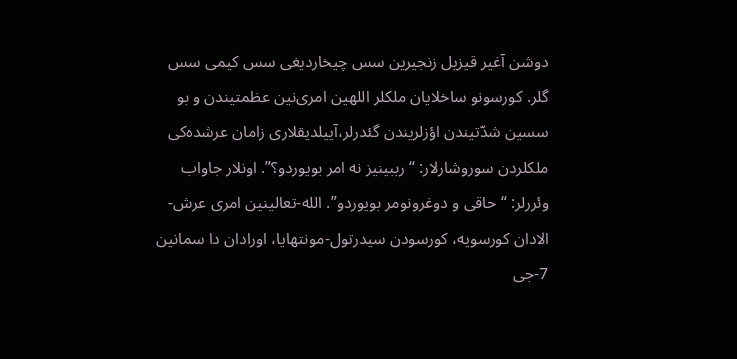دوشن آغیر قیزیل زنجیرین سس چیخاردیغی سس كیمی سس گلر. كورسونو ساخلایان ملكلر اللهین امری‌نین عظمتیندن و بو سسین شدّتیندن اؤزلریندن گئدرلر،آییلدیقلاری زامان عرشده‌كی ملكلردن سوروشارلار: “رببینیز نه امر بویوردو؟”. اونلار جاواب وئررلر: “حاقی و دوغرونومر بویوردو”. الله-تعالینین امری عرش-الادان كورسویه، كورسودن سیدرتول-مونتهایا، اورادان دا سمانین 7-جی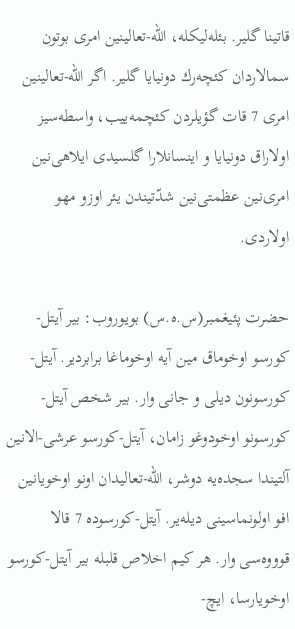قاتینا گلیر. بئله‌لیكله، الله-تعالینین امری بوتون سمالاردان كئچه‌رك دونیایا گلیر. اگر الله-تعالینین امری 7 قات گؤیلردن كئچمه‌ییب، واسطه‌‌سیز اولاراق دونیایا و اینسانلارا گلسیدی ایلاهی‌نین امری‌نین عظمتی‌نین شدّتیندن یئر اوزو مهو اولاردی.

حضرت پئیغمبر(س.ه.س) بویوروب: بیر آیتل-كورسو اوخوماق مین آیه اوخوماغا برابردیر. آیتل-كورسونون دیلی و جانی وار. بیر شخص آیتل-كورسونو اوخودوغو زامان، آیتل-كورسو عرشی-الانین آلتیندا سجده‌یه دوشر، الله-تعالیدان اونو اوخویانین افو اولونماسینی دیله‌یر. آیتل-كورسوده 7 قالا قوووه‌سی وار. هر كیم اخلاص قلبله بیر آیتل-كورسو اوخویارسا، ایچ-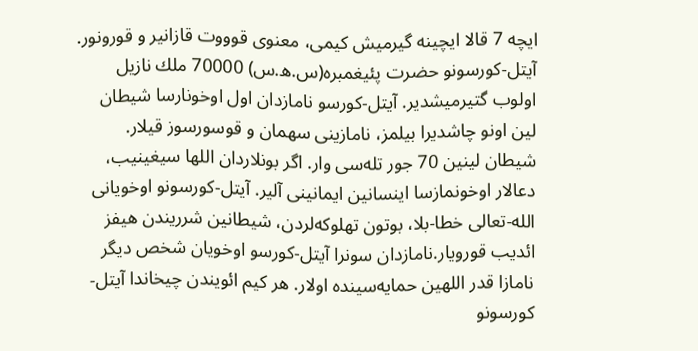ایچه 7 قالا ایچینه گیرمیش كیمی، معنوی قوووت قازانیر و قورونور. آیتل-كورسونو حضرت پئیغمبره(س.ه.س) 70000 ملك نازیل اولوب گتیرمیشدیر. آیتل-كورسو نامازدان اول اوخونارسا شیطان لین اونو چاشدیرا بیلمز، نامازینی سهمان و قوسورسوز قیلار. شیطان لینین 70 جور تله‌سی وار. اگر بونلاردان اللها سیغینیب، دعالار اوخونمازسا اینسانین ایمانینی آلیر. آیتل-كورسونو اوخویانی الله-تعالی خطا-بلا، بوتون تهلوكه‌‌لردن، شیطانین شرریندن هیفز ائدیب قورویار.نامازدان سونرا آیتل-كورسو اوخویان شخص دیگر نامازا قدر اللهین حمایه‌‌سینده اولار. هر كیم ائویندن چیخاندا آیتل-كورسونو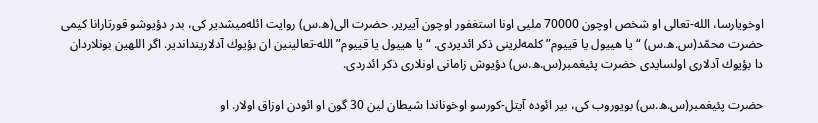اوخویارسا، الله-تعالی او شخص اوچون 70000 ملیی اونا استغفور اوچون آییریر. حضرت الی(ه.س) روایت ائله‌میشدیر كی، بدر دؤیوشو قورتارانا كیمی حضرت محمّد(س.ه.س) “یا هییول یا قییوم” كلمه‌لرینی ذكر ائدیردی. “یا هییول یا قییوم” الله-تعالینین ان بؤیوك آدلارینداندیر. اگر اللهین بونلاردان دا بؤیوك آدلاری اولسایدی حضرت پئیغمبر(س.ه.س) دؤیوش زامانی اونلاری ذكر ائدردی.

حضرت پئیغمبر(س.ه.س) بویوروب كی، بیر ائوده آیتل-كورسو اوخوناندا شیطان لین 30 گون او ائودن اوزاق اولار. او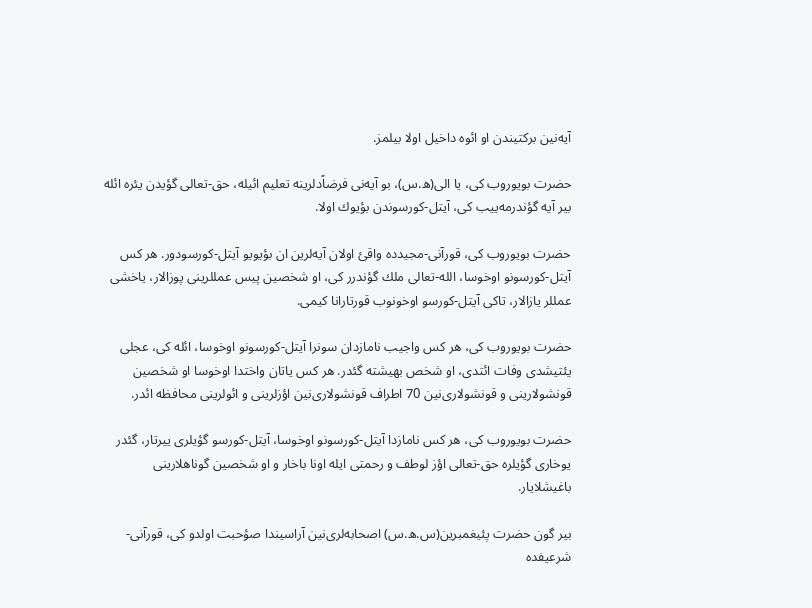آیه‌نین بركتیندن او ائوه داخیل اولا بیلمز.

حضرت بویوروب كی، یا الی(ه.س)، بو آیه‌نی فرضاًدلرینه تعلیم ائیله، حق-تعالی گؤیدن یئره ائله بیر آیه گؤندرمه‌ییب كی، آیتل-كورسوندن بؤیوك اولا.

حضرت بویوروب كی، قورآنی-مجیدده واقئ اولان آیه‌لرین ان بؤیویو آیتل-كورسودور. هر كس آیتل-كورسونو اوخوسا، الله-تعالی ملك گؤندرر كی، او شخصین پیس عمللرینی پوزالار، یاخشی عمللر یازالار، تاكی آیتل-كورسو اوخونوب قورتارانا كیمی.

حضرت بویوروب كی، هر كس واجیب نامازدان سونرا آیتل-كورسونو اوخوسا، ائله كی، عجلی یئتیشدی وفات ائتدی، او شخص بهیشته گئدر. هر كس یاتان واختدا اوخوسا او شخصین قونشولارینی و قونشولاری‌نین 70 اطراف قونشولاری‌نین اؤزلرینی و ائولرینی محافظه‌‌ ائدر.

حضرت بویوروب كی، هر كس نامازدا آیتل-كورسونو اوخوسا، آیتل-كورسو گؤیلری ییرتار، گئدر یوخاری گؤیلره حق-تعالی اؤز لوطف و رحمتی ایله اونا باخار و او شخصین گوناهلارینی باغیشلایار.

بیر گون حضرت پئیغمبرین(س.ه.س) اصحابه‌لری‌نین آراسیندا صؤحبت اولدو كی، قورآنی-شرعیفده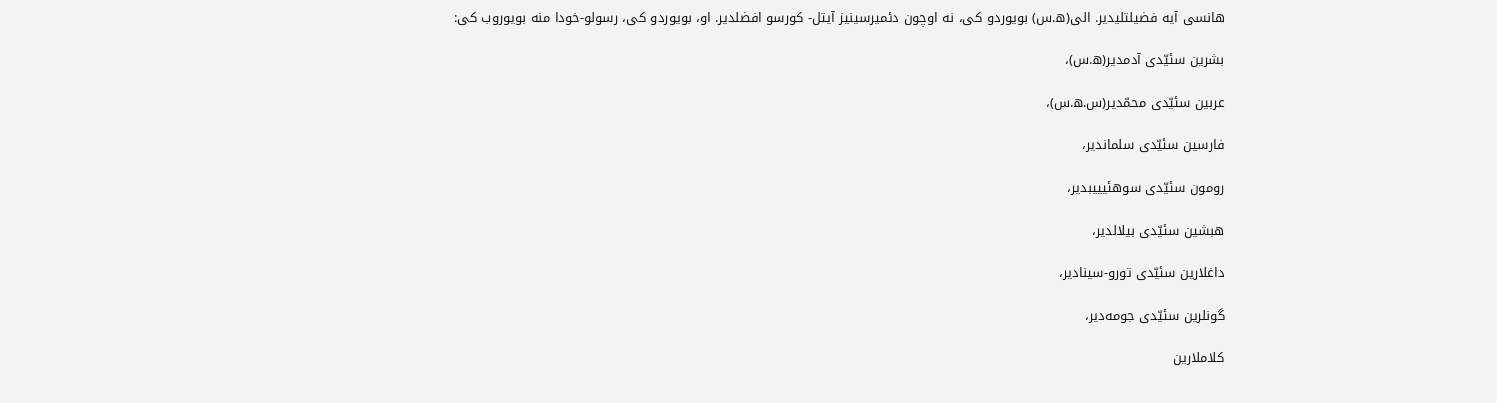هانسی آیه فضیلتلیدیر. الی(ه.س) بویوردو كی، نه اوچون دئمیرسینیز آیتل- كورسو افضلدیر. او، بویوردو كی، رسولو-خودا منه بویوروب كی:

بشرین سئیّدی آدمدیر(ه.س)،

عربین سئیّدی محمّدیر(س.ه.س)،

فارسین سئیّدی سلماندیر،

رومون سئیّدی سوهئیییبدیر،

هبشین سئیّدی بیلالدیر،

داغلارین سئیّدی تورو-سینادیر،

گونلرین سئیّدی جومه‌دیر،

كلاملارین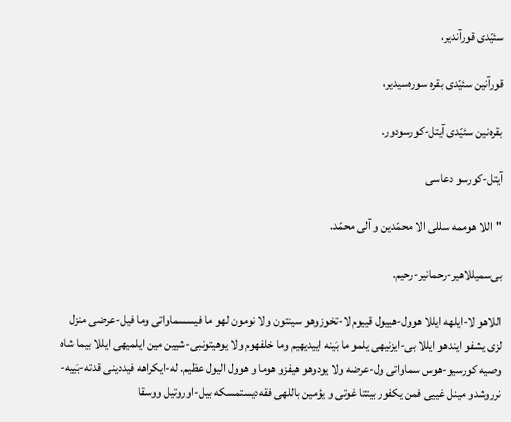سئیّدی قورآندیر،

قورآنین سئیّدی بقره سوره‌سیدیر،

بقره‌نین سئیّدی آیتل-كورسودور.

آیتل-كورسو دعاسی

"اللا هوممه سللی الا محمّدین و آلی محمّد.

بی‌سمیللاهیر-رحمانیر-رحیم.

اللاهو لا-ایلهه ایللا هوول-هییول قییوم لا-تخوزوهو سینتون ولا نومون لهو ما فیسسماواتی وما فیل-عرضی منزل لزی یشفو ایندهو ایللا بی-ایزنیهی یلمو ما بَینه اییدیهیم وما خلفهوم ولا یوهیتونبی-شیین مین ایلمیهی ایللا بیما شاه وصیه كورسیو-هوس سماواتی ول-عرضه ولا یودوهو هیفزو هوما و هوول الیول عظیم. له-ایكراهه فیددینی قدته-بَییه-نرروشدو مینل غییی فمن یكفور بیتتا غوتی و یؤمین باللهی فقه‌دیستمسكه بیل-اوروتیل ووسقا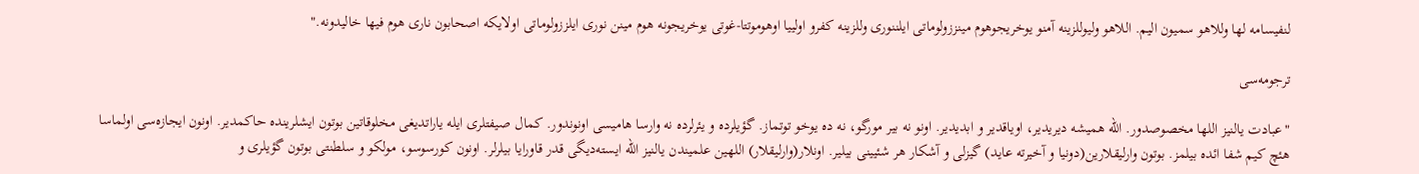لنفیسامه لها وللاهو سمیون الیم. اللاهو ولیوللزینه آمنو یوخریجوهوم مینززولوماتی ایلننوری وللزینه كفرو اولییا اوهوموتتا-غوتی یوخریجونه هوم مینن نوری ایلززولوماتی اولایكه اصحابون ناری هوم فیها خالیدونه."

ترجومه‌سی

"عبادت یالنیز اللها مخصوصدور. الله همیشه دیریدیر، اویاقدیر و ابدیدیر. اونو نه بیر مورگو، نه ده یوخو توتماز. گؤیلرده و یئرلرده نه وارسا هامیسی اونوندور. كمال صیفتلری ایله یاراتدیغی مخلوقاتین بوتون ایشلرینده حاكمدیر. اونون ایجازه‌سی اولماسا هئچ كیم شفا ائده بیلمز. بوتون وارلیقلارین(دونیا و آخیرته عاید) گیزلی و آشكار هر شئیینی بیلیر. اونلار(وارلیقلار) اللهین علمیندن یالنیز الله ایسته‌دیگی قدر قاورایا بیلرلر. اونون كورسوسو، مولكو و سلطنتی بوتون گؤیلری و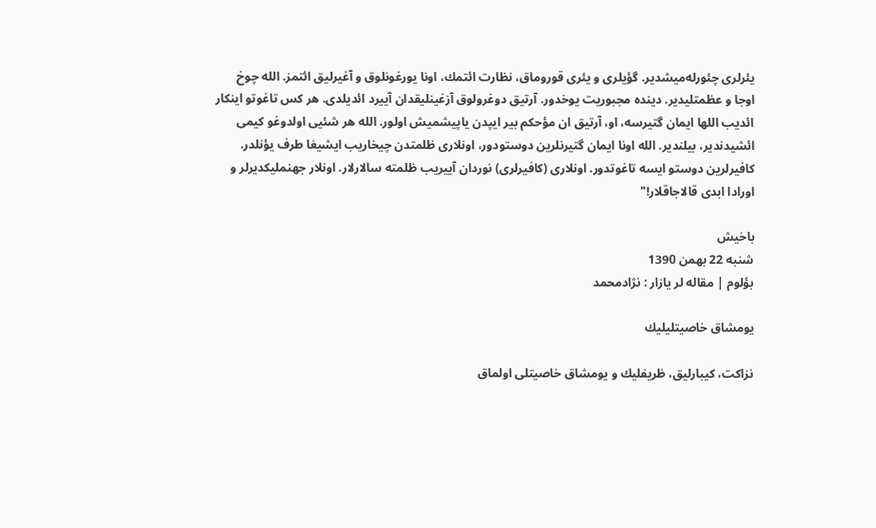یئرلری چئورله‌میشدیر. گؤیلری و یئری قوروماق، نظارت ائتمك، اونا یورغونلوق و آغیرلیق ائتمز. الله چوخ اوجا و عظمتلیدیر. دینده مجبوریت یوخدور. آرتیق دوغرولوق آزغینلیقدان آییرد ائدیلدی. هر كس تاغوتو اینكار ائدیب اللها ایمان گتیرسه، او، آرتیق ان مؤحكم بیر ایپدن یاپیشمیش اولور. الله هر شئیی اولدوغو كیمی ائشیدندیر، بیلندیر. الله اونا ایمان گتیرنلرین دوستودور، اونلاری ظلمتدن چیخاریب ایشیغا طرف یؤنلدر. كافیرلرین دوستو ایسه تاغوتدور. اونلاری (كافیرلری) نوردان آییریب ظلمته سالارلار. اونلار جهنملیكدیرلر و اورادا ابدی قالاجاقلار!"

باخیش
شنبه 22 بهمن 1390
بؤلوم | مقاله لر یازار : نژادمحمد

یومشاق خاصیتلیلیك

نزاكت، كیبارلیق، ظریفلیك و یومشاق خاصیتلی اولماق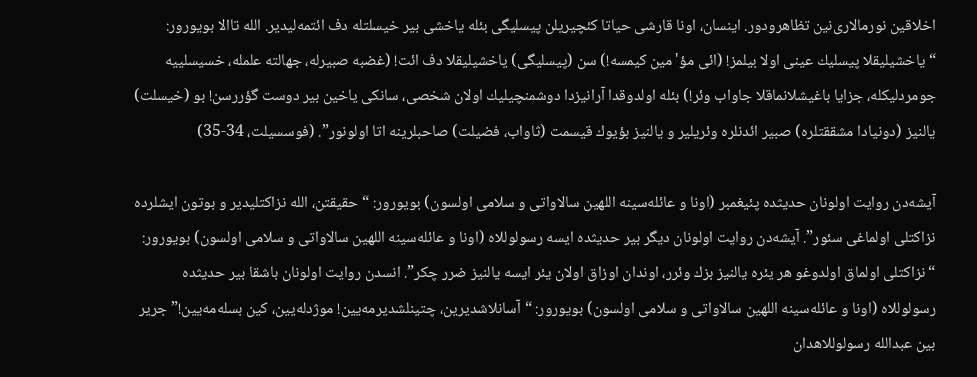اخلاقین نورمالاری‌نین تظاهرودور. اینسان، اونا قارشی حیاتا كئچیریلن پیسلیگی بئله یاخشی بیر خیسلتله دف ائتمه‌لیدیر. الله تاالا بویورور: “یاخشیلیقلا پیسلیك عینی اولا بیلمز! (ائی مؤ'مین كیمسه!) سن (پیسلیگی) یاخشیلیقلا دف ائت! (غضبه صبیرله، جهالته علمله، خسیسلییه جومردلیكله، جزایا باغیشلانماقلا جاواب وئر!) بئله اولدوقدا آرانیزدا دوشمنچیلیك اولان شخصی، سانكی یاخین بیر دوست گؤررسن! بو (خیسلت) یالنیز (دونیادا مشققتلره) صبیر ائدنلره وئریلیر و یالنیز بؤیوك قیسمت (ثاواب، فضیلت) صاحبلرینه اتا اولونور”. (فوسسیلت، 34-35)

آیشه‌دن روایت اولونان حدیثده پئیغمبر (اونا و عائله‌‌سینه اللهین سالاواتی و سلامی اولسون) بویورور: “حقیقتن، الله نزاكتلیدیر و بوتون ایشلرده نزاكتلی اولماغی سئور”. آیشه‌دن روایت اولونان دیگر بیر حدیثده ایسه رسولوللاه (اونا و عائله‌‌سینه اللهین سالاواتی و سلامی اولسون) بویورور: “نزاكتلی اولماق اولدوغو هر یئره یالنیز بزك وئرر، اوندان اوزاق اولان یئر ایسه یالنیز ضرر چكر”. انسدن روایت اولونان باشقا بیر حدیثده رسولوللاه (اونا و عائله‌‌سینه اللهین سالاواتی و سلامی اولسون) بویورور: “آسانلاشدیرین، چتینلشدیرمه‌یین! موژدله‌یین، كین بسله‌مه‌یین!” جریر بین عبدالله رسولوللاهدان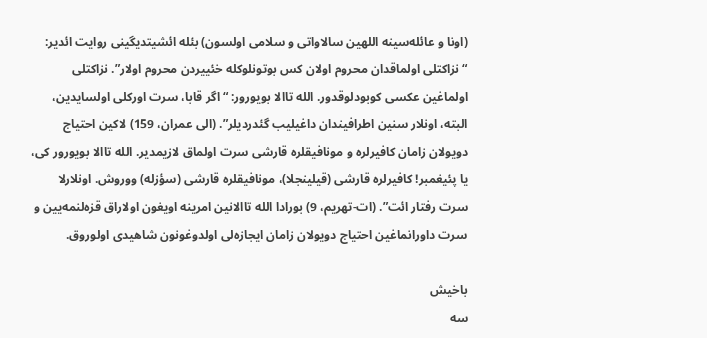(اونا و عائله‌‌سینه اللهین سالاواتی و سلامی اولسون) بئله ائشیتدیگینی روایت ائدیر: “نزاكتلی اولماقدان محروم اولان كس بوتونلوكله خئییردن محروم اولار”. نزاكتلی اولماغین عكسی كوبودلوقدور. الله تاالا بویورور: “اگر قابا، سرت اوركلی اولسایدین، البته‌‌، اونلار سنین اطرافیندان داغیلیب گئدردیلر”. (الی عمران، 159) لاكین احتیاج دویولان زامان كافیرلره و مونافیقلره قارشی سرت اولماق لازیمدیر. الله تاالا بویورور كی، یا پئیغمبر! كافیرلره قارشی (قیلینجلا)، مونافیقلره قارشی (سؤزله) ووروش. اونلارلا سرت رفتار ائت”. (ات-تهریم، 9) بورادا الله تاالانین امرینه اویغون اولاراق قزه‌لنمه‌یین و سرت داورانماغین احتیاج دویولان زامان ایجازه‌لی اولدوغونون شاهیدی اولوروق.

باخیش
سه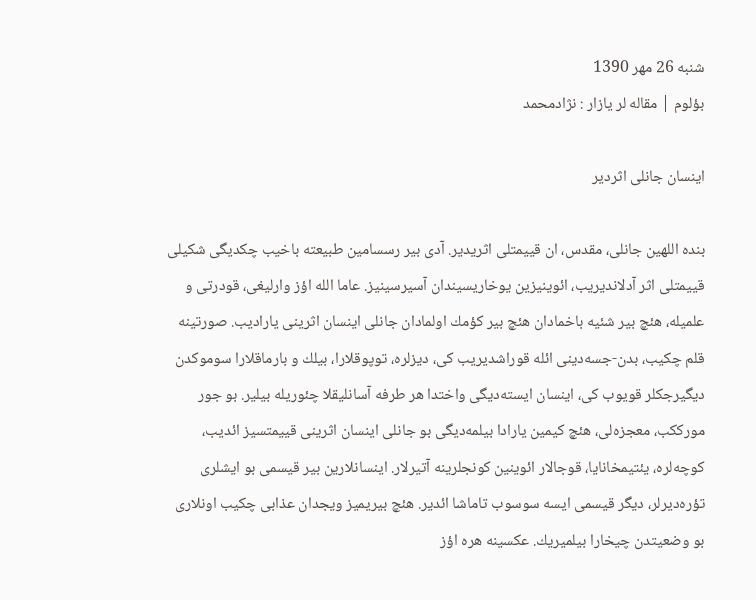شنبه 26 مهر 1390
بؤلوم | مقاله لر یازار : نژادمحمد

اینسان جانلی اثردیر

بنده اللهین جانلی، مقدس، ان قییمتلی اثریدیر. آدی بیر رسسامین طبیعته باخیب چكدیگی شكیلی قییمتلی اثر آدلاندیریب، ائوینیزین یوخاریسیندان آسیرسینیز. عاما الله اؤز وارلیغی، قودرتی و علمیله، هئچ بیر شئیه باخمادان هئچ بیر كؤمك اولمادان جانلی اینسان اثرینی یارادیب. صورتینه قلم چكیب، بدن-جسه‌دینی ائله قوراشدیریب كی، دیزلره، توپوقلارا، بیلك و بارماقلارا سوموكدن دیگیرجكلر قویوب كی، اینسان ایسته‌دیگی واختدا هر طرفه آسانلیقلا چئوریله بیلیر. بو جور مورككب، معجزه‌‌لی، هئچ كیمین یارادا بیلمه‌دیگی بو جانلی اینسان اثرینی قییمتسیز ائدیب، كوچه‌لره، یئتیمخانایا، قوجالار ائوینین كونجلرینه آتیرلار. اینسانلارین بیر قیسمی بو ایشلری تؤره‌دیرلر، دیگر قیسمی ایسه سوسوب تاماشا ائدیر. هئچ بیریمیز ویجدان عذابی چكیب اونلاری بو وضعیتدن چیخارا بیلمیریك. عكسینه هره اؤز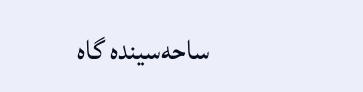ساحه‌‌سینده گاه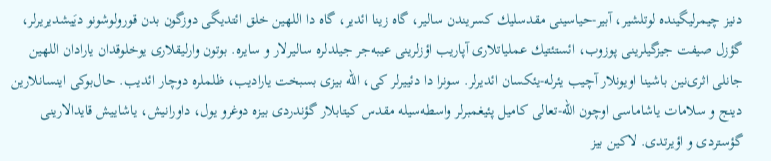دنیز چیمرلیگینده لوتلشیر، آبیر-حیاسینی مقدسلیك كسریندن سالیر، گاه زینا ائدیر، گاه دا اللهین خلق ائتدیگی دوزگون بدن قورولوشونو دیَیشدیریرلر، گؤزل صیفت جیزگیلرینی پوزوب، ائستئتیك عملیاتلاری آپاریب اؤزلرینی عیبه‌جر جیلدلره سالیرلار و سایره. بوتون وارلیقلاری یوخلوقدان یارادان اللهین جانلی اثری‌نین باشینا اویونلار آچیب یئرله-یئكسان ائدیرلر. سونرا دا دئییرلر كی، الله بیزی بسبخت یارادیب، ظلملره دوچار ائدیب. حال‌بوكی اینسانلارین دینج و سلامات یاشاماسی اوچون الله-تعالی كامیل پئیغمبرلر واسطه‌‌سیله مقدس كیتابلار گؤندردی بیزه دوغرو یول، داورانیش، یاشاییش قایدالارینی گؤستردی و اؤیرتدی. لاكین بیز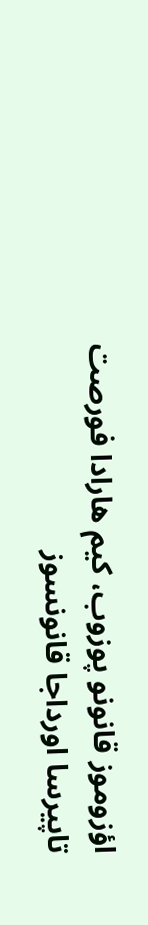اؤزوموز قانونو پوزوب، كیم هارادا فورصت تاپیرسا اورداجا قانونسوز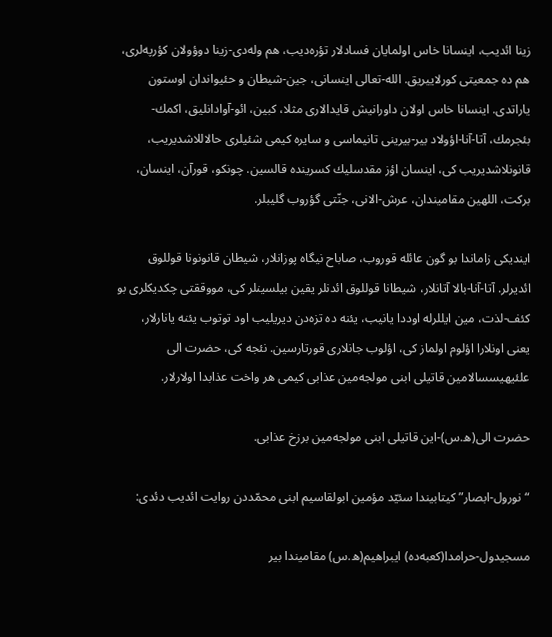زینا ائدیب، اینسانا خاس اولمایان فسادلار تؤره‌دیب، هم وله‌دی-زینا دوؤولان كؤرپه‌لری، هم ده جمعیتی كورلاییریق. الله-تعالی اینسانی، جین-شیطان و حئیواندان اوستون یاراتدی. اینسانا خاس اولان داورانیش قایدالاری مثلا، كبین، ائو-آوادانلیق، اكمك-بئجرمك، آتا-آنا-اؤولاد بیر-بیرینی تانیماسی و سایره كیمی شئیلری حالاللاشدیریب، قانونلاشدیریب كی، اینسان اؤز مقدسلیك كسرینده قالسین. چونكو، قورآن، اینسان، بركت، اللهین مقامیندان، عرش-الانی، جنّتی گؤروب گلیبلر.

ایندیكی زاماندا بو گون عائله‌‌ قوروب، صاباح نیگاه پوزانلار، شیطان قانونونا قوللوق ائدیرلر. آتا-آنا-بالا آتانلار، شیطانا قوللوق ائدنلر یقین بیلسینلر كی، مووققتی چكدیكلری بو كئف-لذت، مین ایللرله اوددا یانیب، یئنه ده تزه‌دن دیریلیب اود توتوب یئنه یانارلار، یعنی اونلارا اؤلوم اولماز كی، اؤلوب جانلاری قورتارسین. نئجه كی، حضرت الی علئیهیسسالامین قاتیلی ابنی مولجه‌مین عذابی كیمی هر واخت عذابدا اولارلار.

حضرت الی(ه.س)-این قاتیلی ابنی مولجه‌مین برزخ عذابی.

“نورول-ابصار” كیتابیندا سئیّد مؤمین ابولقاسیم ابنی محمّددن روایت ائدیب دئدی:

مسجیدول-حرامدا(كعبه‌‌ده‌‌) ایبراهیم(ه.س) مقامیندا بیر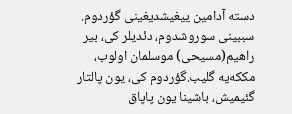دسته آدامین ییغیشدیغینی گؤردوم. سببینی سوروشدوم، دئدیلر كی، بیر راهیم(مسیحی) موسلمان اولوب، مككه‌یه گلیب.گؤردوم كی، یون پالتار گئیمیش، باشینا یون پاپاق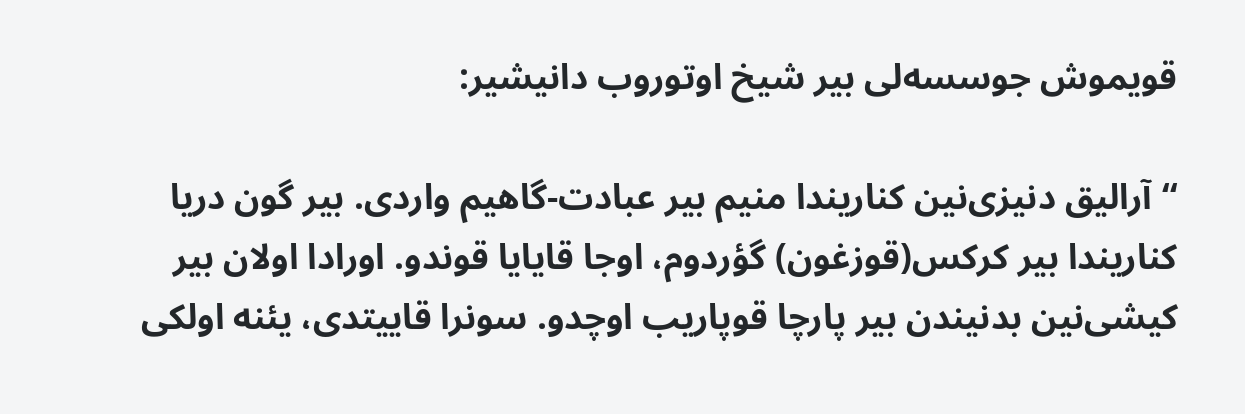قویموش جوسسه‌لی بیر شیخ اوتوروب دانیشیر:

“آرالیق دنیزی‌نین كناریندا منیم بیر عبادت-گاهیم واردی. بیر گون دریا كناریندا بیر كركس(قوزغون) گؤردوم، اوجا قایایا قوندو. اورادا اولان بیر كیشی‌نین بدنیندن بیر پارچا قوپاریب اوچدو. سونرا قاییتدی، یئنه اولكی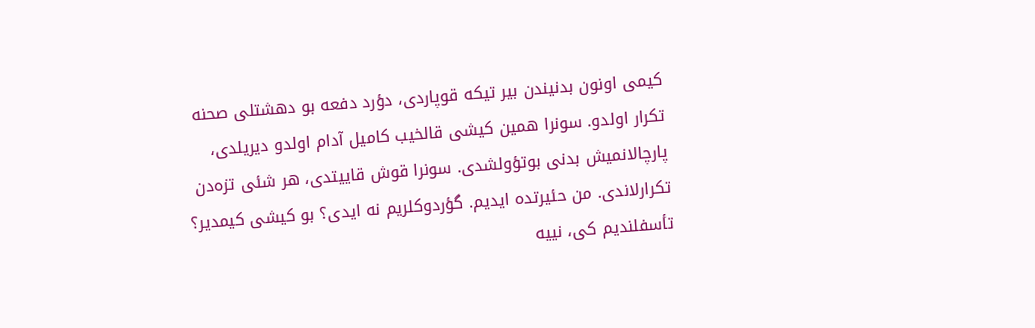كیمی اونون بدنیندن بیر تیكه قوپاردی، دؤرد دفعه‌‌ بو دهشتلی صحنه‌‌ تكرار اولدو. سونرا همین كیشی قالخیب كامیل آدام اولدو دیریلدی، پارچالانمیش بدنی بوتؤولشدی. سونرا قوش قاییتدی، هر شئی تزه‌دن تكرارلاندی. من حئیرتده ایدیم. گؤردوكلریم نه ایدی؟ بو كیشی كیمدیر؟ تأسفلندیم كی، نییه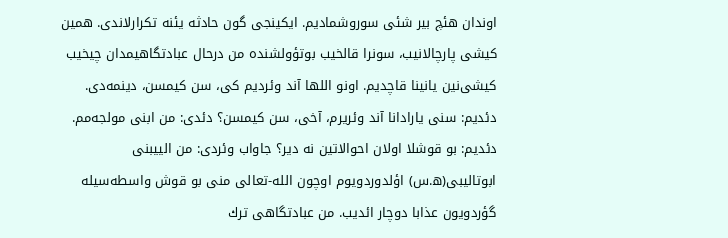اوندان هئچ بیر شئی سوروشمادیم. ایكینجی گون حادثه‌‌ یئنه تكرارلاندی. همین كیشی پارچالانیب، سونرا قالخیب بوتؤولشنده من درحال عبادتگاهیمدان چیخیب كیشی‌نین یانینا قاچدیم. اونو اللها آند وئردیم كی، سن كیمسن، دینمه‌دی. دئدیم: سنی یارادانا آند وئریرم، آخی، سن كیمسن؟ دئدی: من ابنی مولجه‌مم. دئدیم: بو قوشلا اولان احوالاتین نه دیر؟ جاواب وئردی: من الییبنی ابوتالیبی(ه.س) اؤلدوردویوم اوچون الله-تعالی منی بو قوش واسطه‌‌سیله گؤردویون عذابا دوچار ائدیب. من عبادتگاهی ترك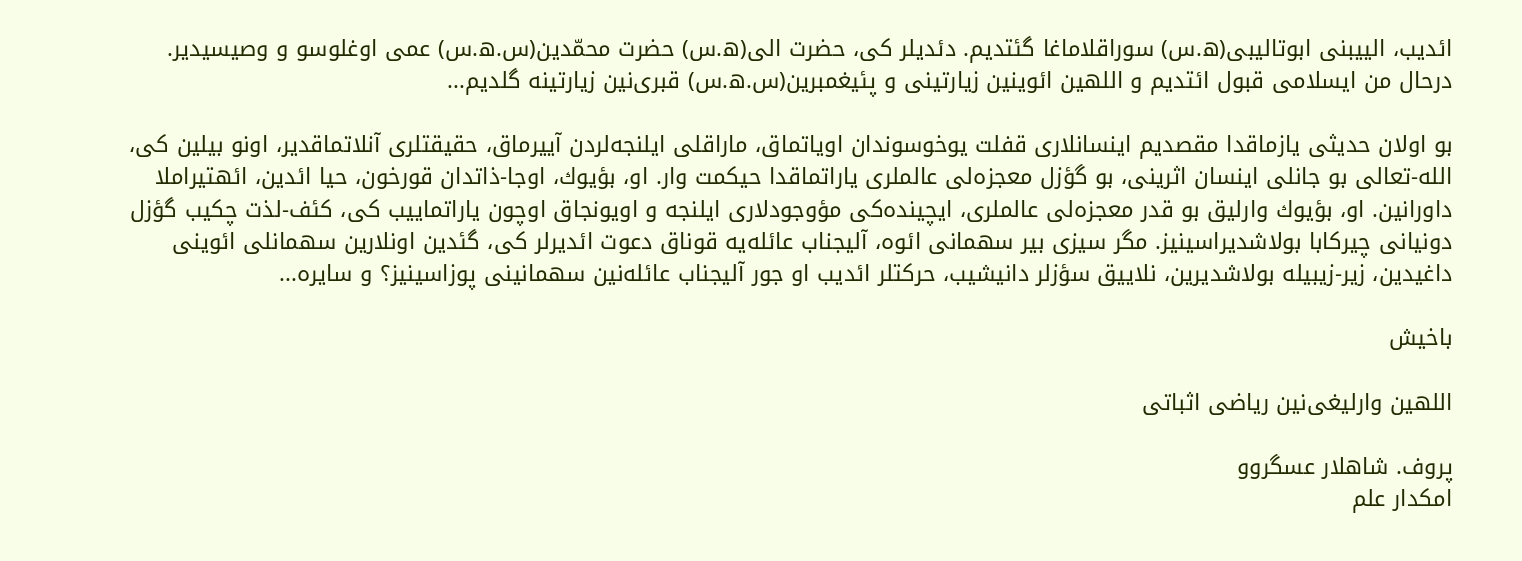ائدیب، الییبنی ابوتالیبی(ه.س) سوراقلاماغا گئتدیم. دئدیلر كی، حضرت الی(ه.س) حضرت محمّدین(س.ه.س) عمی اوغلوسو و وصیسیدیر. درحال من ایسلامی قبول ائتدیم و اللهین ائوینین زیارتینی و پئیغمبرین(س.ه.س) قبری‌نین زیارتینه گلدیم...

بو اولان حدیثی یازماقدا مقصدیم اینسانلاری قفلت یوخوسوندان اویاتماق، ماراقلی ایلنجه‌لردن آییرماق، حقیقتلری آنلاتماقدیر، اونو بیلین كی، الله-تعالی بو جانلی اینسان اثرینی، بو گؤزل معجزه‌‌لی عالملری یاراتماقدا حیكمت وار. او، بؤیوك، اوجا-ذاتدان قورخون، حیا ائدین، ائهتیراملا داورانین. او، بؤیوك وارلیق بو قدر معجزه‌‌لی عالملری، ایچینده‌كی مؤوجودلاری ایلنجه و اویونجاق اوچون یاراتماییب كی، كئف-لذت چكیب گؤزل دونیانی چیركابا بولاشدیراسینیز. مگر سیزی بیر سهمانی ائوه، آلیجناب عائله‌‌یه قوناق دعوت ائدیرلر كی، گئدین اونلارین سهمانلی ائوینی داغیدین، زیر-زیبیله بولاشدیرین، نلاییق سؤزلر دانیشیب، حركتلر ائدیب او جور آلیجناب عائله‌‌نین سهمانینی پوزاسینیز؟ و سایره...

باخیش

اللهین وارلیغی‌نین ریاضی اثباتی

پروف. شاهلار عسگروو
امكدار علم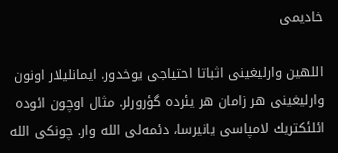خادیمی

اللهین وارلیغینی اثباتا احتیاجی یوخدور. ایمانلیلار اونون وارلیغینی هر زامان هر یئرده گؤرورلر. مثال اوچون ائوده ائلئكتریك لامپاسی یانیرسا، دئمه‌لی الله وار. چونكی الله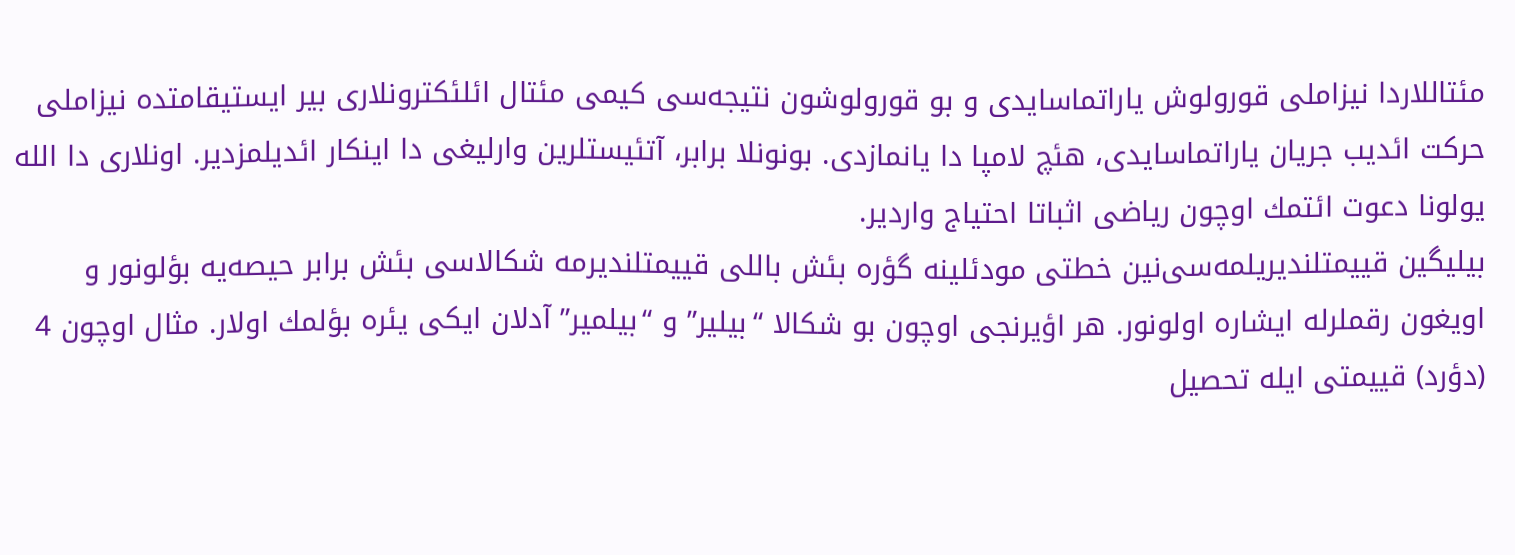مئتاللاردا نیزاملی قورولوش یاراتماسایدی و بو قورولوشون نتیجه‌سی كیمی مئتال ائلئكترونلاری بیر ایستیقامتده نیزاملی حركت ائدیب جریان یاراتماسایدی، هئچ لامپا دا یانمازدی. بونونلا برابر، آتئیستلرین وارلیغی دا اینكار ائدیلمزدیر. اونلاری دا الله یولونا دعوت ائتمك اوچون ریاضی اثباتا احتیاج واردیر.
بیلیگین قییمتلندیریلمه‌سی‌نین خطتی مودئلینه گؤره بئش باللی قییمتلندیرمه شكالاسی بئش برابر حیصه‌‌یه بؤلونور و اویغون رقملرله ایشاره اولونور. هر اؤیرنجی اوچون بو شكالا “بیلیر” و “بیلمیر” آدلان ایكی یئره بؤلمك اولار. مثال اوچون 4 (دؤرد) قییمتی ایله تحصیل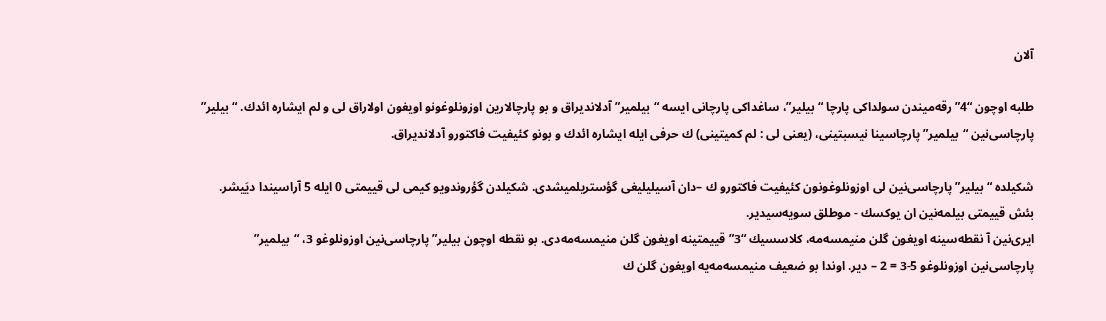آلان

طلبه‌‌ اوچون “4” رقه‌میندن سولداكی پارچا “بیلیر”، ساغداكی پارچانی ایسه “بیلمیر” آدلاندیراق و بو پارچالارین اوزونلوغونو اویغون اولاراق لی و لم ایشاره ائدك. “بیلیر” پارچاسی‌نین “بیلمیر” پارچاسینا نیسبتینی، (یعنی لی : لم كمیتینی) ك حرفی ایله ایشاره ائدك و بونو كئیفیت فاكتورو آدلاندیراق.

شكیلده “بیلیر” پارچاسی‌نین لی اوزونلوغونون كئیفیت فاكتورو ك –دان آسیلیلیغی گؤستریلمیشدی. شكیلدن گؤروندویو كیمی لی قییمتی 0 ایله 5 آراسیندا دیَیشر. بئش قییمتی بیلمه‌نین ان یوكسك - موطلق سویه‌سیدیر.
ایری‌نین آ نقطه‌‌سینه اویغون گلن منیمسه‌مه، كلاسسیك “3” قییمتینه اویغون گلن منیمسه‌مه‌دی. بو نقطه‌‌ اوچون بیلیر” پارچاسی‌نین اوزونلوغو 3، “بیلمیر” پارچاسی‌نین اوزونلوغو 5-3 = 2 – دیر. اوندا بو ضعیف منیمسه‌مه‌یه اویغون گلن ك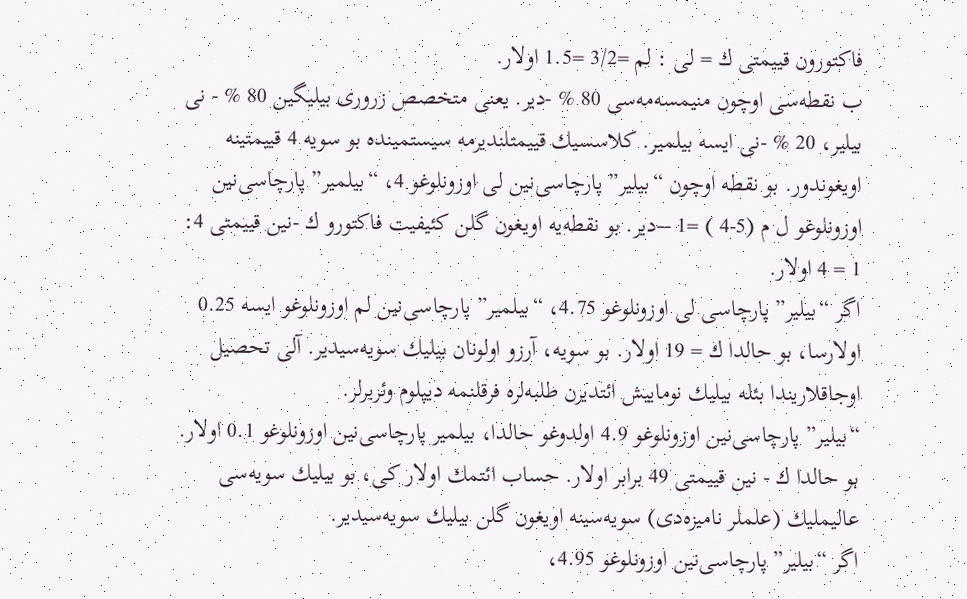فاكتورون قییمتی ك = لی : لم =3/2 =1.5 اولار.
ب نقطه‌‌سی اوچون منیمسه‌مه‌سی 80 % -دیر. یعنی متخصص زروری بیلیگین 80 % - نی بیلیر، 20 % -نی ایسه بیلمیر. كلاسسیك قییمتلندیرمه سیستمینده بو سویه 4 قییمتینه اویغوندور. بو نقطه‌‌ اوچون “بیلیر” پارچاسی‌نین لی اوزونلوغو 4، “بیلمیر” پارچاسی‌نین اوزونلوغو ل م (5-4 ) =1 –دیر. بو نقطه‌‌یه اویغون گلن كئیفیت فاكتورو ك -نین قییمتی 4: 1 = 4 اولار.
اگر “بیلیر” پارچاسی لی اوزونلوغو 4.75، “بیلمیر” پارچاسی‌نین لم اوزونلوغو ایسه 0.25 اولارسا، بو حالدا ك = 19 اولار. بو سویه، آرزو اولونان بیلیك سویه‌سیدیر. آلی تحصیل اوجاقلاریندا بئله بیلیك نوماییش ائتدیرن طلبه‌‌لره فرقلنمه دیپلوم وئریرلر.
“بیلیر” پارچاسی‌نین اوزونلوغو 4.9 اولدوغو حالدا، بیلمیر پارچاسی‌نین اوزونلوغو 0.1 اولار. بو حالدا ك - نین قییمتی 49 برابر اولار. حساب ائتمك اولار كی، بو بیلیك سویه‌سی عالیملیك (علملر نامیزه‌دی) سویه‌سینه اویغون گلن بیلیك سویه‌سیدیر.
اگر “بیلیر” پارچاسی‌نین اوزونلوغو 4.95،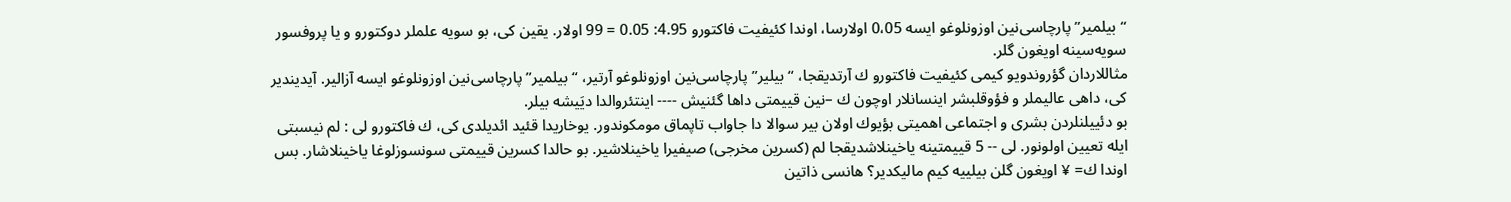“بیلمیر” پارچاسی‌نین اوزونلوغو ایسه 0،05 اولارسا، اوندا كئیفیت فاكتورو 4.95: 0.05 = 99 اولار. یقین كی، بو سویه علملر دوكتورو و یا پروفسور سویه‌سینه اویغون گلر.
مثاللاردان گؤروندویو كیمی كئیفیت فاكتورو ك آرتدیقجا، “بیلیر” پارچاسی‌نین اوزونلوغو آرتیر، “بیلمیر” پارچاسی‌نین اوزونلوغو ایسه آزالیر. آیدیندیر كی، داهی عالیملر و فؤوقلبشر اینسانلار اوچون ك –نین قییمتی داها گئنیش ---- اینتئروالدا دیَیشه بیلر.
بو دئییلنلردن بشری و اجتماعی اهمیتی بؤیوك اولان بیر سوالا دا جاواب تاپماق مومكوندور. یوخاریدا قئید ائدیلدی كی، ك فاكتورو لی : لم نیسبتی ایله تعیین اولونور. لی -- 5 قییمتینه یاخینلاشدیقجا لم (كسرین مخرجی) صیفیرا یاخینلاشیر. بو حالدا كسرین قییمتی سونسوزلوغا یاخینلاشار. بس اوندا ك= ¥ اویغون گلن بیلییه كیم مالیكدیر؟ هانسی ذاتین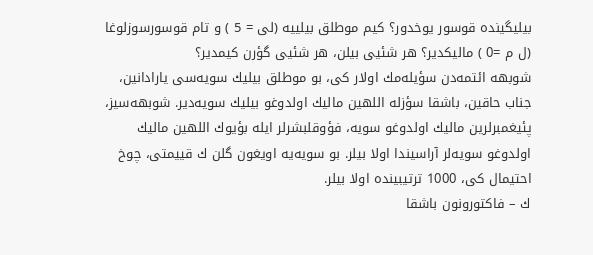بیلیگینده قوسور یوخدور؟ كیم موطلق بیلییه (لی = 5 ) و تام قوسورسوزلوغا (ل م =0 ) مالیكدیر؟ هر شئیی بیلن، هر شئیی گؤرن كیمدیر؟
شوبهه ائتمه‌دن سؤیله‌مك اولار كی، بو موطلق بیلیك سویه‌سی یارادانین، جناب حاقین، باشقا سؤزله اللهین مالیك اولدوغو بیلیك سویه‌دیر. شوبهه‌سیز، پئیغمبرلرین مالیك اولدوغو سویه، فؤوقلبشرلر ایله بؤیوك اللهین مالیك اولدوغو سویه‌لر آراسیندا اولا بیلر. بو سویه‌یه اویغون گلن ك قییمتی، چوخ احتیمال كی، 1000 ترتیبینده اولا بیلر.
ك – فاكتورونون باشقا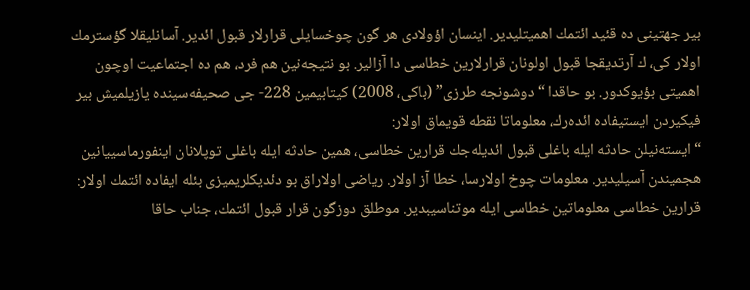بیر جهتینی ده قئید ائتمك اهمیتلیدیر. اینسان اؤولادی هر گون چوخسایلی قرارلار قبول ائدیر. آسانلیقلا گؤسترمك اولار كی، ك آرتدیقجا قبول اولونان قرارلارین خطاسی دا آزالیر. بو نتیجه‌نین هم فرد، هم ده اجتماعیت اوچون اهمیتی بؤیوكدور. بو حاقدا “دوشونجه طرزی” (باكی، 2008) كیتابیمین 228- جی صحیفه‌‌سینده یازیلمیش بیر فیكیردن ایستیفاده ائده‌رك، معلوماتا نقطه‌‌ قویماق اولار:
“ایسته‌نیلن حادثه‌‌ ایله باغلی قبول ائدیله‌جك قرارین خطاسی، همین حادثه‌‌ ایله باغلی توپلانان اینفورماسییانین هجمیندن آسیلیدیر. معلومات چوخ اولارسا، خطا آز اولار. ریاضی اولاراق بو دئدیكلریمیزی بئله ایفاده ائتمك اولار: قرارین خطاسی معلوماتین خطاسی ایله موتناسیبدیر. موطلق دوزگون قرار قبول ائتمك، جناب حاقا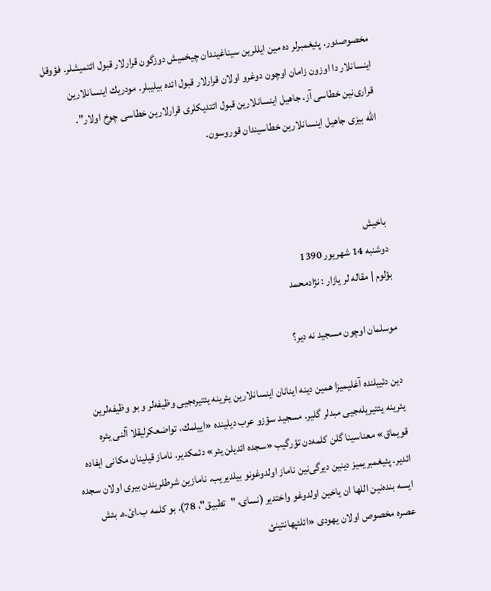مخصوصدور. پئیغمبرلر ده مین ایللرین سیناغیندان چیخمیش دوزگون قرارلار قبول ائتمیشلر. فؤوقل اینسانلار دا اوزون زامان اوچون دوغرو اولان قرارلار قبول ائده بیلیبلر. مودریك اینسانلارین قراری‌نین خطاسی آز، جاهیل اینسانلارین قبول ائتدیكلری قرارلارین خطاسی چوخ اولار”.
الله بیزی جاهیل اینسانلارین خطاسیندان قوروسون.



باخیش
دوشنبه 14 شهریور 1390
بؤلوم | مقاله لر یازار : نژادمحمد

موسلمان اوچون مسجید نه دیر؟

دین دئییلنده آغلیمیزا همین دینه اینانان اینسانلارین یئرینه یئتیره‌جیی وظیفه‌‌لر و بو وظیفه‌‌لرین یئرینه یئتیریله‌جیی مبدلر گلیر. مسجید سؤزو عرب دیلینده «اییلمك، تواضعكرلیقلا آلنی یئره قویماق» معناسینا گلن كلمه‌دن تؤرگیب «سجده ائدیلن یئر» دئمكدیر. ناماز قیلینان مكانی ایفاده ائدیر. پئیغمبریمیز دینین دیرگی‌نین ناماز اولدوغونو بیلدیریب. نامازین شرطلریندن بیری اولان سجده ایسه بنده‌نین اللها ان یاخین اولدوغو واختدیر (نسای، "تطبیق"، 78). بو كلمه ب.ائ.ه. بئش  عصره مخصوص اولان یهودی «ائلئپهانتینئ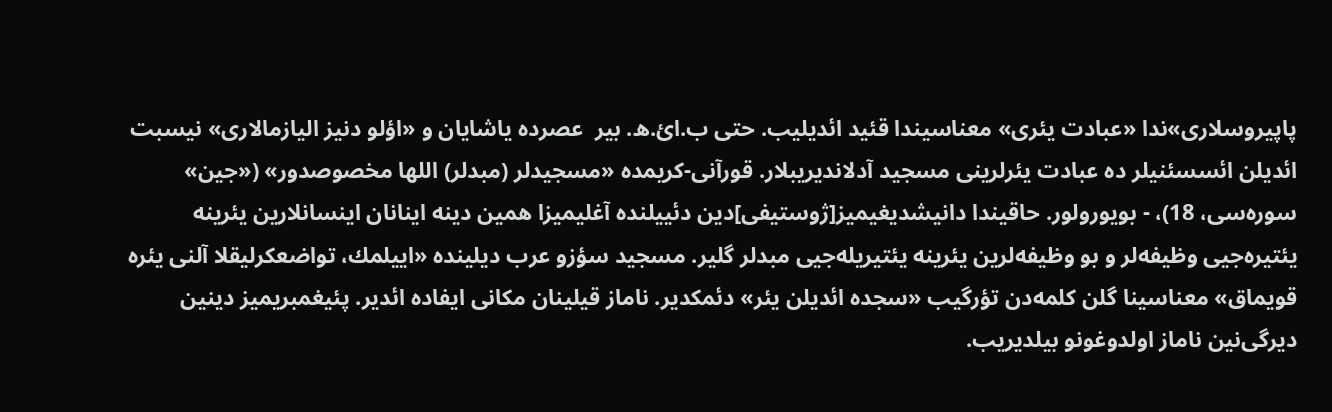پاپیروسلاری»ندا «عبادت یئری» معناسیندا قئید ائدیلیب. حتی ب.ائ.ه. بیر  عصرده یاشایان و «اؤلو دنیز الیازمالاری» نیسبت ائدیلن ائسسئنیلر ده عبادت یئرلرینی مسجید آدلاندیریبلار. قورآنی-كریمده «مسجیدلر (مبدلر) اللها مخصوصدور» («جین» سوره‌سی، 18)، - بویورولور. حاقیندا دانیشدیغیمیز[ژوستیفی]دین دئییلنده آغلیمیزا همین دینه اینانان اینسانلارین یئرینه یئتیره‌جیی وظیفه‌‌لر و بو وظیفه‌‌لرین یئرینه یئتیریله‌جیی مبدلر گلیر. مسجید سؤزو عرب دیلینده «اییلمك، تواضعكرلیقلا آلنی یئره قویماق» معناسینا گلن كلمه‌دن تؤرگیب «سجده ائدیلن یئر» دئمكدیر. ناماز قیلینان مكانی ایفاده ائدیر. پئیغمبریمیز دینین دیرگی‌نین ناماز اولدوغونو بیلدیریب.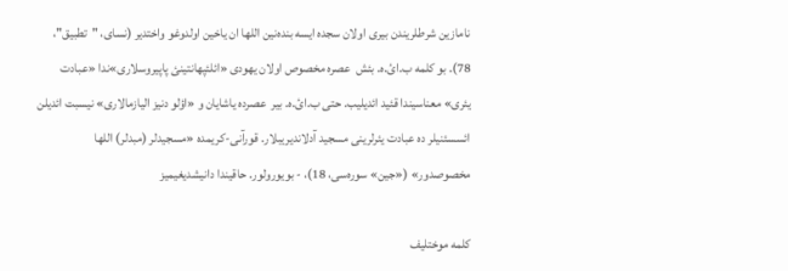نامازین شرطلریندن بیری اولان سجده ایسه بنده‌نین اللها ان یاخین اولدوغو واختدیر (نسای، "تطبیق"، 78). بو كلمه ب.ائ.ه. بئش  عصره مخصوص اولان یهودی «ائلئپهانتینئ پاپیروسلاری»ندا «عبادت یئری» معناسیندا قئید ائدیلیب. حتی ب.ائ.ه. بیر  عصرده یاشایان و «اؤلو دنیز الیازمالاری» نیسبت ائدیلن ائسسئنیلر ده عبادت یئرلرینی مسجید آدلاندیریبلار. قورآنی-كریمده «مسجیدلر (مبدلر) اللها مخصوصدور» («جین» سوره‌سی، 18)، - بویورولور. حاقیندا دانیشدیغیمیز

كلمه موختلیف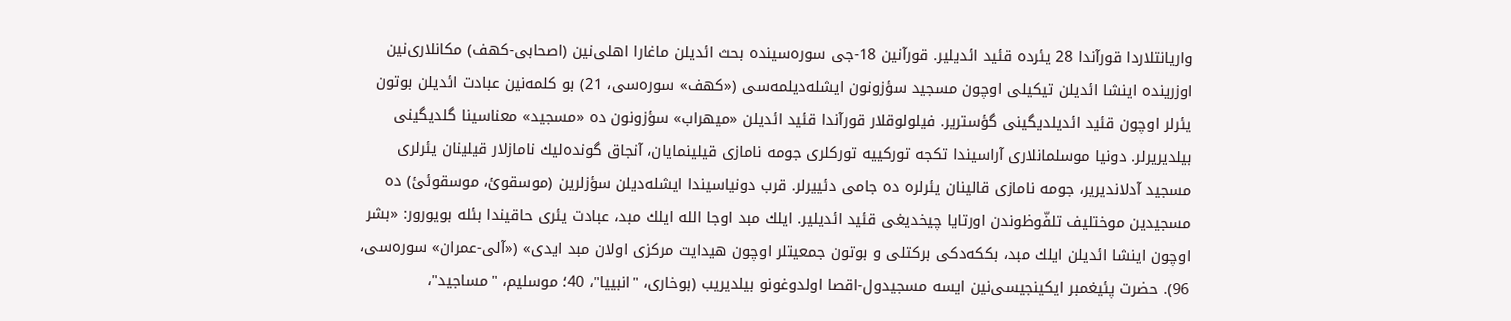واریانتلاردا قورآندا 28 یئرده قئید ائدیلیر. قورآنین 18-جی سوره‌سینده بحث ائدیلن ماغارا اهلی‌نین (اصحابی-كهف) مكانلاری‌نین اوزرینده اینشا ائدیلن تیكیلی اوچون مسجید سؤزونون ایشله‌دیلمه‌سی («كهف» سوره‌سی، 21) بو كلمه‌نین عبادت ائدیلن بوتون یئرلر اوچون قئید ائدیلدیگینی گؤستریر. فیلولوقلار قورآندا قئید ائدیلن «میهراب» سؤزونون ده «مسجید» معناسینا گلدیگینی بیلدیریرلر. دونیا موسلمانلاری آراسیندا تكجه توركییه توركلری جومه نامازی قیلینمایان، آنجاق گونده‌لیك نامازلار قیلینان یئرلری مسجید آدلاندیریر، جومه نامازی قالینان یئرلره ده جامی دئییرلر. قرب دونیاسیندا ایشله‌دیلن سؤزلرین (موسقوئ، موسقوئئ) ده مسجیدین موختلیف تلفّوظوندن اورتایا چیخدیغی قئید ائدیلیر. ایلك مبد اوجا الله ایلك مبد، عبادت یئری حاقیندا بئله بویورور: «بشر اوچون اینشا ائدیلن ایلك مبد، بككه‌دكی بركتلی و بوتون جمعیتلر اوچون هیدایت مركزی اولان مبد ایدی» («آلی-عمران» سوره‌سی، 96). حضرت پئیغمبر ایكینجیسی‌نین ایسه مسجیدول-اقصا اولدوغونو بیلدیریب (بوخاری، "انبییا"، 40؛ موسلیم، "مساجید"،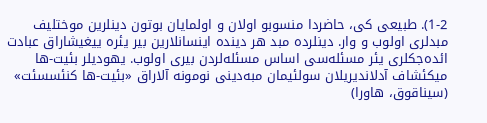1-2). طبیعی كی، حاضردا منسوبو اولان و اولمایان بوتون دینلرین موختلیف مبدلری اولوب و وار. دینلرده مبد هر دینده اینسانلارین بیر یئره ییغیشاراق عبادت ائده‌جكلری یئر مسئله‌‌سی اساس مسئله‌‌لردن بیری اولوب. یهودیلر بئیت-ها میكئشاف آدلاندیریلان سولئیمان مبه‌دینی نومونه آلاراق «بئیت-ها كنئسسئت» (سیناقوق، هاورا)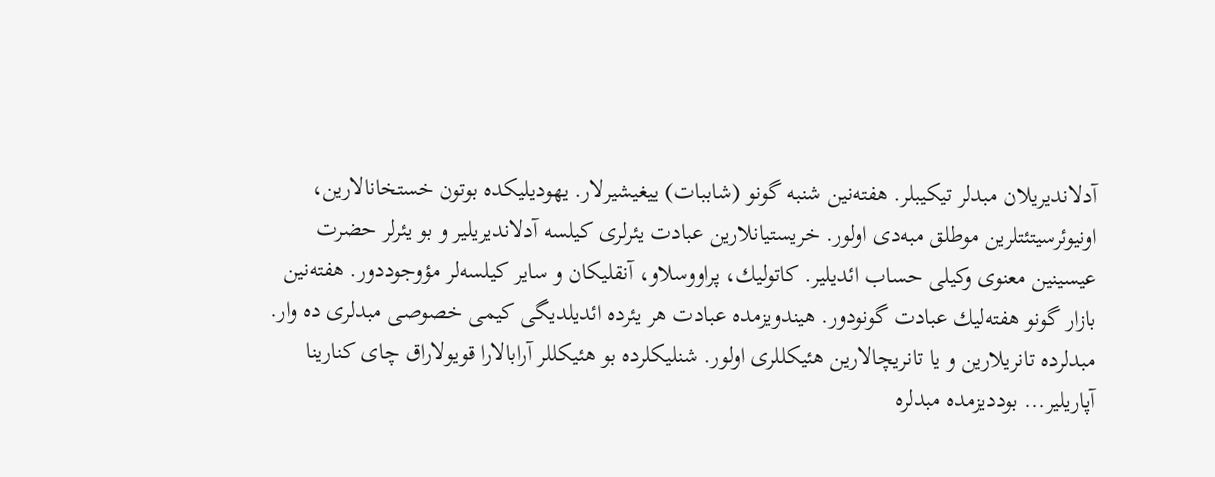آدلاندیریلان مبدلر تیكیبلر. هفته‌نین شنبه گونو (شاببات) ییغیشیرلار. یهودیلیكده بوتون خستخانالارین، اونیوئرسیتئتلرین موطلق مبه‌دی اولور. خریستیانلارین عبادت یئرلری كیلسه آدلاندیریلیر و بو یئرلر حضرت عیسینین معنوی وكیلی حساب ائدیلیر. كاتولیك، پراووسلاو، آنقلیكان و سایر كیلسه‌لر مؤوجوددور. هفته‌نین بازار گونو هفته‌لیك عبادت گونودور. هیندویزمده عبادت هر یئرده ائدیلدیگی كیمی خصوصی مبدلری ده وار. مبدلرده تانریلارین و یا تانریچالارین هئیكللری اولور. شنلیكلرده بو هئیكللر آرابالارا قویولاراق چای كنارینا آپاریلیر... بوددیزمده مبدلره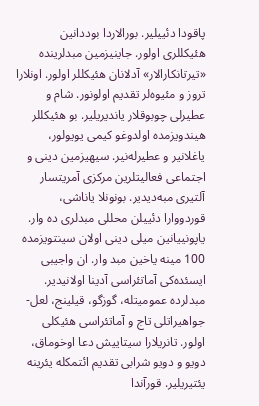پاقودا دئییلیر. بورالاردا بوددانین هئیكللری اولور. جاینیزمین مبدلرینده «تیرتانكارالار» آدلانان هئیكللر اولور. اونلارا تروز و مئیوه‌لر تقدیم اولونور. شام و عطیرلی چوبوقلار یاندیریلیر. بو هئیكللر هیندویزمده اولدوغو كیمی یویولور، یاغلانیر و عطیرله‌نیر. سیهیزمین دینی و اجتماعی فعالیتلرین مركزی آمریتسار آلتیری مبه‌دیدیر. بونونلا یاناشی، قوردووارا دئییلن محللی مبدلری ده وار. یاپونییانین میلی دینی اولان سینتویزمده 100 مینه یاخین مبد وار. ان واجیبی ایسئده‌كی آماتئراسی آدینا اولانیدیر. مبدلرده عمومیتله، گوزگو، قیلینج، لعل-جواهیراتلی تاج و آماتئراسی هئیكلی اولور. تانریلارا سیتاییش دعا اوخوماق، دویو و دویو شرابی تقدیم ائتمكله یئرینه یئتیریلیر. قورآندا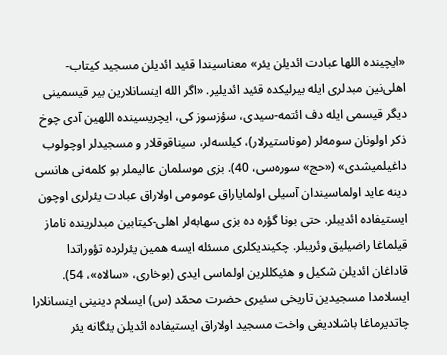«ایچینده اللها عبادت ائدیلن یئر» معناسیندا قئید ائدیلن مسجید كیتاب-اهلی‌نین مبدلری ایله بیرلیكده قئید ائدیلیر. «اگر الله اینسانلارین بیر قیسمینی دیگر قیسمی ایله دف ائتمه-سیدی، سؤزسوز كی، ایچریسینده اللهین آدی چوخ ذكر اولونان سومه‌لر (موناستیرلار)، كیلسه‌لر، سیناقوقلار و مسجیدلر اوچولوب داغیلمیشدی» («حج» سوره‌سی، 40). بزی موسلمان عالیملر بو كلمه‌نی هانسی دینه عاید اولماسیندان آسیلی اولمایاراق عومومی اولاراق عبادت یئرلری اوچون ایستیفاده ائدیبلر. حتی بونا گؤره ده بزی سهابه‌لر اهلی-كیتابین مبدلرینده ناماز قیلماغا راضیلیق وئریبلر. چكیندیكلری مسئله‌‌ ایسه همین یئرلرده تؤوراتدا قاداغان ائدیلن شكیل و هئیكللرین اولماسی ایدی (بوخاری، «سالاه»، 54). ایسلامدا مسجیدین تاریخی سئیری حضرت محمّد (س) ایسلام دینینی اینسانلارا چاتدیرماغا باشلادیغی واخت مسجید اولاراق ایستیفاده ائدیلن یئگانه یئر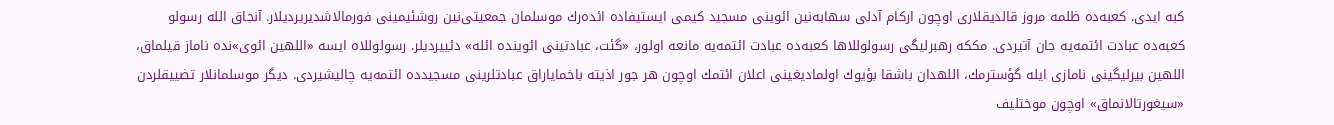كبه ایدی. كعبه‌‌ده‌‌ ظلمه مروز قالدیقلاری اوچون اركام آدلی سهابه‌نین ائوینی مسجید كیمی ایستیفاده ائده‌رك موسلمان جمعیتی‌نین روشئیمینی فورمالاشدیریردیلار. آنجاق الله رسولو كعبه‌‌ده‌‌ عبادت ائتمه‌یه جان آتیردی. مككه رهبرلیگی رسولوللاها كعبه‌‌ده‌‌ عبادت ائتمه‌یه مانعه اولور، «گئت، عبادتینی ائوینده ائله» دئییردیلر. رسولوللاه ایسه «اللهین ائوی»نده ناماز قیلماق، اللهین بیرلیگینی نامازی ایله گؤسترمك، اللهدان باشقا بؤیوك اولمادیغینی اعلان ائتمك اوچون هر جور اذیته باخمایاراق عبادتلرینی مسجیدده ائتمه‌یه چالیشیردی. دیگر موسلمانلار تضییقلردن «سیغورتالانماق» اوچون موختلیف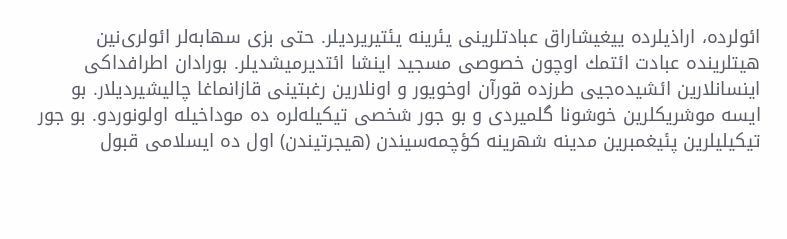ائولرده، اراذیلرده ییغیشاراق عبادتلرینی یئرینه یئتیریردیلر. حتی بزی سهابه‌لر ائولری‌نین هیتلرینده عبادت ائتمك اوچون خصوصی مسجید اینشا ائتدیرمیشدیلر. بورادان اطرافداكی اینسانلارین ائشیده‌جیی طرزده قورآن اوخویور و اونلارین رغبتینی قازانماغا چالیشیردیلار. بو ایسه موشریكلرین خوشونا گلمیردی و بو جور شخصی تیكیله‌لره ده موداخیله اولونوردو. بو جور تیكیلیلرین پئیغمبرین مدینه شهرینه كؤچمه‌سیندن (هیجرتیندن) اول ده ایسلامی قبول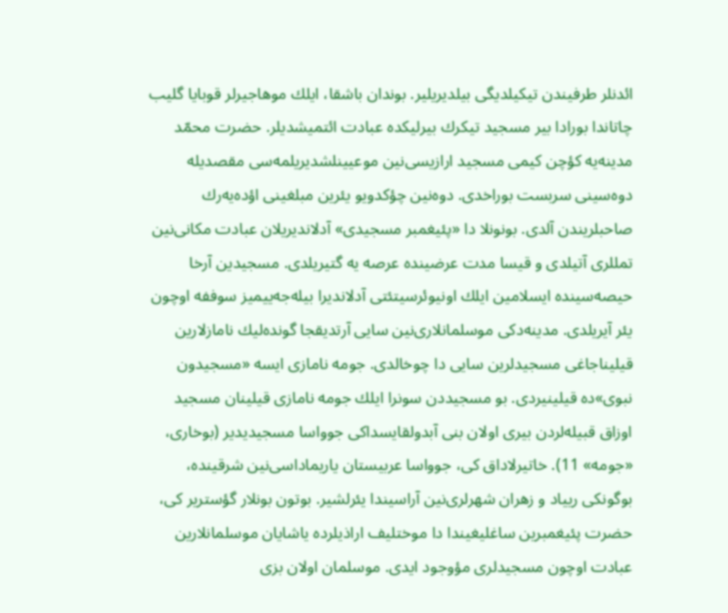ائدنلر طرفیندن تیكیلدیگی بیلدیریلیر. بوندان باشقا، ایلك موهاجیرلر قوبایا گلیب چاتاندا بورادا بیر مسجید تیكرك بیرلیكده عبادت ائتمیشدیلر. حضرت محمّد مدینه‌یه كؤچن كیمی مسجید ارازیسی‌نین موعیینلشدیریلمه‌سی مقصدیله دوه‌سینی سربست بوراخدی. دوه‌نین چؤكدویو یئرین مبلغینی اؤده‌یه‌رك صاحبلریندن آلدی. بونونلا دا «پئیغمبر مسجیدی» آدلاندیریلان عبادت مكانی‌نین تمللری آتیلدی و قیسا مدت عرضینده عرصه‌ یه‌‌ گتیریلدی. مسجیدین آرخا حیصه‌‌سینده ایسلامین ایلك اونیوئرسیتئتی آدلاندیرا بیله‌جه‌ییمیز سوففه اوچون یئر آیریلدی. مدینه‌دكی موسلمانلاری‌نین سایی آرتدیقجا گونده‌لیك نامازلارین قیلیناجاغی مسجیدلرین سایی دا چوخالدی. جومه نامازی ایسه «مسجیدون نبوی»ده قیلینیردی. بو مسجیددن سونرا ایلك جومه نامازی قیلینان مسجید اوزاق قبیله‌لردن بیری اولان بنی آبدولقایسداكی جوواسا مسجیدیدیر (بوخاری، «جومه» 11). خاتیرلاداق كی، جوواسا عربیستان یاریماداسی‌نین شرقینده، بوگونكی رییاد و زهران شهرلری‌نین آراسیندا یئرلشیر. بوتون بونلار گؤستریر كی، حضرت پئیغمبرین ساغلیغیندا دا موختلیف اراذیلرده یاشایان موسلمانلارین عبادت اوچون مسجیدلری مؤوجود ایدی. موسلمان اولان بزی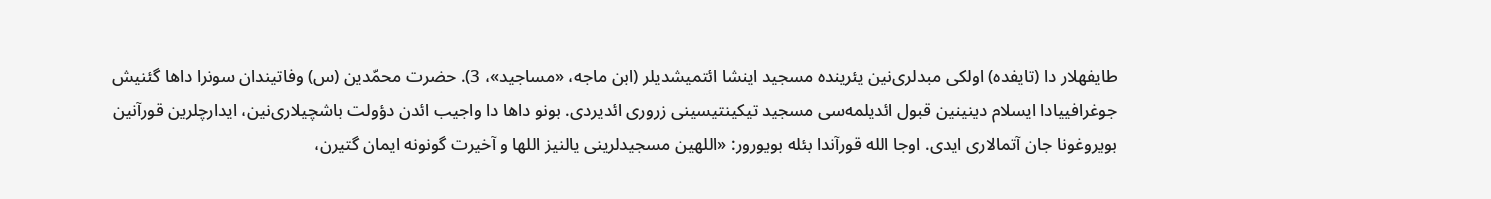طایفهلار دا (تایفده) اولكی مبدلری‌نین یئرینده مسجید اینشا ائتمیشدیلر (ابن ماجه، «مساجید»، 3). حضرت محمّدین (س) وفاتیندان سونرا داها گئنیش جوغرافییادا ایسلام دینینین قبول ائدیلمه‌سی مسجید تیكینتیسینی زروری ائدیردی. بونو داها دا واجیب ائدن دؤولت باشچیلاری‌نین، ایدارچلرین قورآنین بویروغونا جان آتمالاری ایدی. اوجا الله قورآندا بئله بویورور: «اللهین مسجیدلرینی یالنیز اللها و آخیرت گونونه ایمان گتیرن،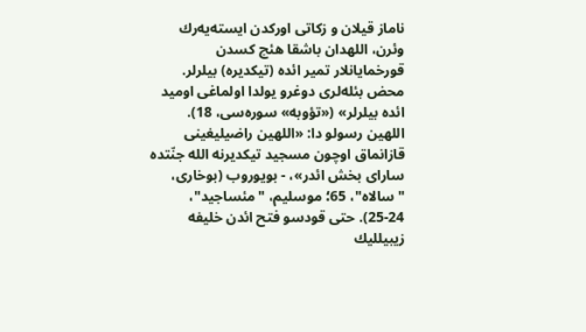ناماز قیلان و زكاتی اوركدن ایسته‌یه‌رك وئرن، اللهدان باشقا هئچ كسدن قورخمایانلار تمیر ائده (تیكدیره) بیلرلر. محض بئله‌لری دوغرو یولدا اولماغی اومید ائده بیلرلر» («تؤوبه» سوره‌سی، 18). اللهین رسولو دا: «اللهین راضیلیغینی قازانماق اوچون مسجید تیكدیرنه الله جنّتده سارای بخش ائدر»، - بویوروب (بوخاری، "سالاه"، 65؛ موسلیم، "مئساجید"، 24-25). حتی قودسو فتح ائدن خلیفه زیبیللیك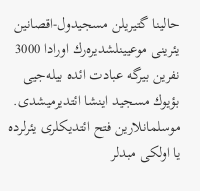حالینا گتیریلن مسجیدول-اقصانین یئرینی موعیینلشدیره‌رك اورادا 3000 نفرین بیرگه عبادت ائده بیله‌جیی بؤیوك مسجید اینشا ائتدیرمیشدی. موسلمانلارین فتح ائتدیكلری یئرلرده یا اولكی مبدلر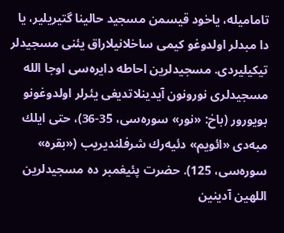تامامیله، یاخود قیسمن مسجید حالینا گتیریلیر، یا دا مبدلر اولدوغو كیمی ساخلانیلاراق یئنی مسجیدلر تیكیلیردی. مسجیدلرین احاطه‌‌ دایره‌سی اوجا الله مسجیدلری نورونون آیدینلاتدیغی یئرلر اولدوغونو بویورور (باخ: «نور» سوره‌سی، 35-36)، حتی ایلك مبه‌دی «ائویم» دئیه‌رك شرفلندیریب («بقره» سوره‌سی، 125). حضرت پئیغمبر ده مسجیدلرین اللهین آدینین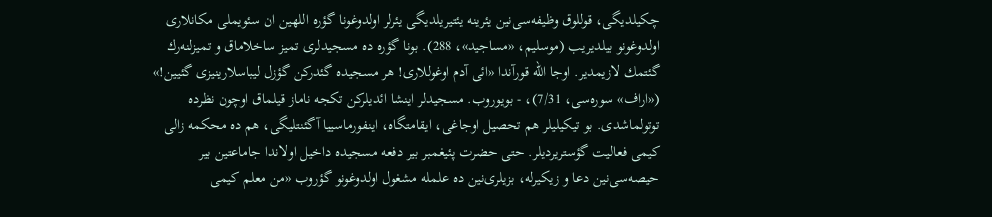چكیلدیگی، قوللوق وظیفه‌سی‌نین یئرینه یئتیریلدیگی یئرلر اولدوغونا گؤره اللهین ان سئویملی مكانلاری اولدوغونو بیلدیریب (موسلیم، «مساجید»، 288). بونا گؤره ده مسجیدلری تمیز ساخلاماق و تمیزلنه‌رك گئتمك لازیمدیر. اوجا الله قورآندا «ائی آدم اوغوللاری! هر مسجیده گئدركن گؤزل لیباسلارینیزی گئیین!» («اراف» سوره‌سی، 7/31)، - بویوروب. مسجیدلر اینشا ائدیلركن تكجه ناماز قیلماق اوچون نظرده توتولماشدی. بو تیكیلیلر هم تحصیل اوجاغی، ایقامتگاه، اینفورماسییا آگئنتلیگی، هم ده محكمه‌‌ زالی كیمی فعالیت گؤستریردیلر. حتی حضرت پئیغمبر بیر دفعه‌‌ مسجیده داخیل اولاندا جاماعتین بیر حیصه‌سی‌نین دعا و زیكیرله، بزیلری‌نین ده علمله مشغول اولدوغونو گؤروب «من معلم كیمی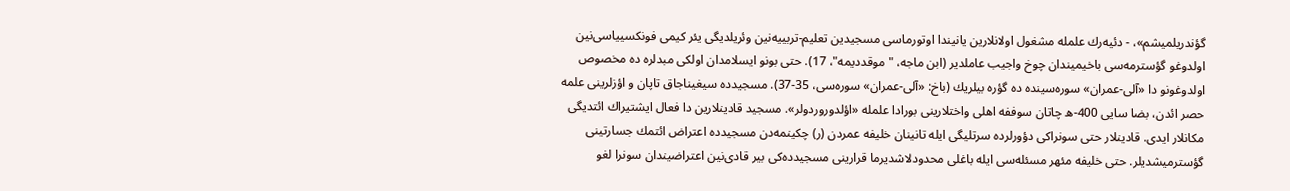گؤندریلمیشم»، - دئیه‌رك علمله مشغول اولانلارین یانیندا اوتورماسی مسجیدین تعلیم-تربییه‌نین وئریلدیگی یئر كیمی فونكسییاسی‌نین اولدوغو گؤسترمه‌سی باخیمیندان چوخ واجیب عاملدیر (ابن ماجه، "موقددیمه"، 17). حتی بونو ایسلامدان اولكی مبدلره ده مخصوص اولدوغونو دا «آلی-عمران» سوره‌سینده ده گؤره بیلریك (باخ: «آلی-عمران» سوره‌سی، 35-37). مسجیدده سیغیناجاق تاپان و اؤزلرینی علمه حصر ائدن، بضا سایی 400-ه چاتان سوففه اهلی واختلارینی بورادا علمله «اؤلدوروردولر». مسجید قادینلارین دا فعال ایشتیراك ائتدیگی مكانلار ایدی. قادینلار حتی سونراكی دؤورلرده سرتلیگی ایله تانینان خلیفه عمردن (ر) چكینمه‌دن مسجیدده اعتراض ائتمك جسارتینی گؤسترمیشدیلر. حتی خلیفه مئهر مسئله‌‌سی ایله باغلی محدودلاشدیرما قرارینی مسجیدده‌كی بیر قادی‌نین اعتراضیندان سونرا لغو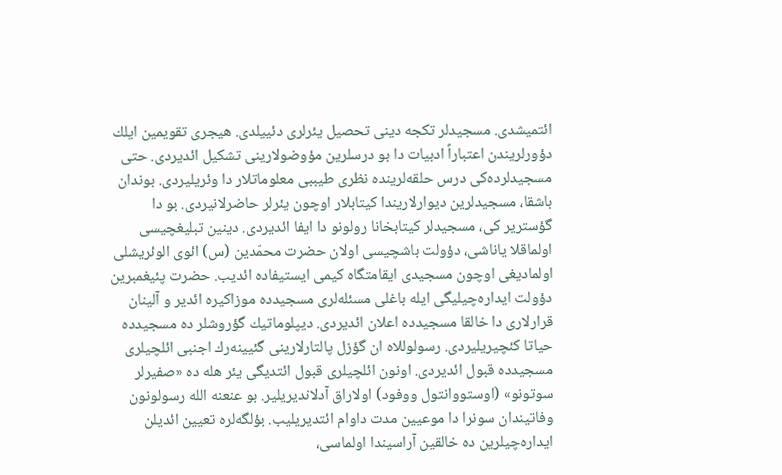ائتمیشدی. مسجیدلر تكجه دینی تحصیل یئرلری دئییلدی. هیجری تقویمین ایلك دؤورلریندن اعتباراً ادبیات دا بو درسلرین مؤوضولارینی تشكیل ائدیردی. حتی مسجیدلرده‌كی درس حلقه‌‌لرینده نظری طیببی معلوماتلار دا وئریلیردی. بوندان باشقا، مسجیدلرین دیوارلاریندا كیتابلار اوچون یئرلر حاضرلانیردی. بو دا گؤستریر كی، مسجیدلر كیتابخانا رولونو دا ایفا ائدیردی. دینین تبلیغچیسی اولماقلا یاناشی، دؤولت باشچیسی اولان حضرت محمّدین (س) ائوی الوئریشلی اولمادیغی اوچون مسجیدی ایقامتگاه كیمی ایستیفاده ائدیب. حضرت پئیغمبرین دؤولت ایداره‌چیلیگی ایله باغلی مسئله‌‌لری مسجیدده موزاكیره ائدیر و آلینان قرارلاری دا خالقا مسجیدده اعلان ائدیردی. دیپلوماتیك گؤروشلر ده مسجیدده حیاتا كئچیریلیردی. رسولوللاه ان گؤزل پالتارلارینی گئیینه‌رك اجنبی ائلچیلری مسجیدده قبول ائدیردی. اونون ائلچیلری قبول ائتدیگی یئر هله ده «صفیرلر سوتونو» (اوستووانتول ووفود) اولاراق آدلاندیریلیر. بو عنعنه‌‌ الله رسولونون وفاتیندان سونرا دا موعیین مدت داوام ائتدیریلیب. بؤلگه‌لره تعیین ائدیلن ایداره‌چیلرین ده خالقین آراسیندا اولماسی،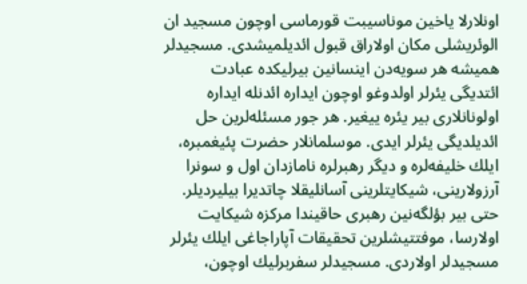اونلارلا یاخین موناسیبت قورماسی اوچون مسجید ان الوئریشلی مكان اولاراق قبول ائدیلمیشدی. مسجیدلر همیشه هر سویه‌دن اینسانین بیرلیكده عبادت ائتدیگی یئرلر اولدوغو اوچون ایداره ائدنله ایداره اولونانلاری بیر یئره ییغیر. هر جور مسئله‌‌لرین حل ائدیلدیگی یئرلر ایدی. موسلمانلار حضرت پئیغمبره، ایلك خلیفه‌لره و دیگر رهبرلره نامازدان اول و سونرا آرزولارینی، شیكایتلرینی آسانلیقلا چاتدیرا بیلیردیلر. حتی بیر بؤلگه‌نین رهبری حاقیندا مركزه شیكایت اولارسا، موفتتیشلرین تحقیقات آپاراجاغی ایلك یئرلر مسجیدلر اولاردی. مسجیدلر سفربرلیك اوچون،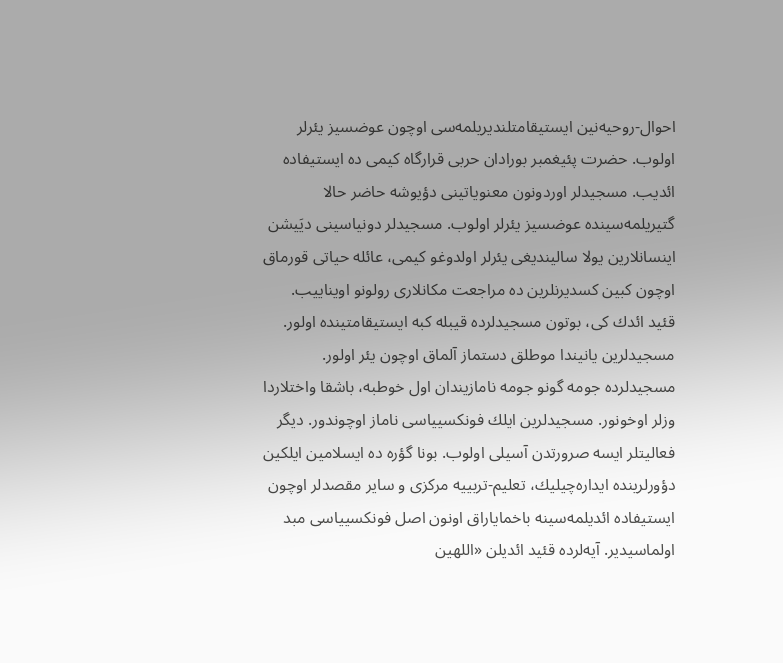احوال-روحیه‌نین ایستیقامتلندیریلمه‌سی اوچون عوضسیز یئرلر اولوب. حضرت پئیغمبر بورادان حربی قرارگاه كیمی ده ایستیفاده ائدیب. مسجیدلر اوردونون معنویاتینی دؤیوشه حاضر حالا گتیریلمه‌سینده عوضسیز یئرلر اولوب. مسجیدلر دونیاسینی دیَیشن اینسانلارین یولا سالیندیغی یئرلر اولدوغو كیمی، عائله‌‌ حیاتی قورماق اوچون كبین كسدیرنلرین ده مراجعت مكانلاری رولونو اویناییب. قئید ائدك كی، بوتون مسجیدلرده قیبله كبه ایستیقامتینده اولور. مسجیدلرین یانیندا موطلق دستماز آلماق اوچون یئر اولور. مسجیدلرده جومه گونو جومه نامازیندان اول خوطبه‌‌، باشقا واختلاردا وزلر اوخونور. مسجیدلرین ایلك فونكسییاسی ناماز اوچوندور. دیگر فعالیتلر ایسه صرورتدن آسیلی اولوب. بونا گؤره ده ایسلامین ایلكین دؤورلرینده ایداره‌چیلیك، تعلیم-تربییه مركزی و سایر مقصدلر اوچون ایستیفاده ائدیلمه‌سینه باخمایاراق اونون اصل فونكسییاسی مبد اولماسیدیر. آیه‌لرده قئید ائدیلن «اللهین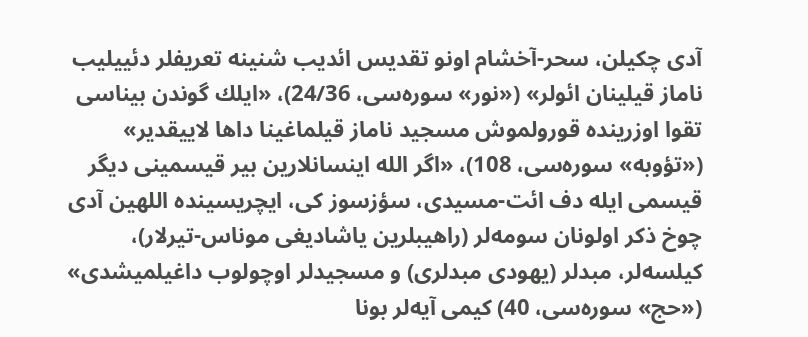آدی چكیلن، سحر-آخشام اونو تقدیس ائدیب شنینه تعریفلر دئییلیب ناماز قیلینان ائولر» («نور» سوره‌سی، 24/36)، «ایلك گوندن بیناسی تقوا اوزرینده قورولموش مسجید ناماز قیلماغینا داها لاییقدیر» («تؤوبه» سوره‌سی، 108)، «اگر الله اینسانلارین بیر قیسمینی دیگر قیسمی ایله دف ائت-مسیدی، سؤزسوز كی، ایچریسینده اللهین آدی چوخ ذكر اولونان سومه‌لر (راهیبلرین یاشادیغی موناس-تیرلار)، كیلسه‌لر، مبدلر (یهودی مبدلری) و مسجیدلر اوچولوب داغیلمیشدی» («حج» سوره‌سی، 40) كیمی آیه‌لر بونا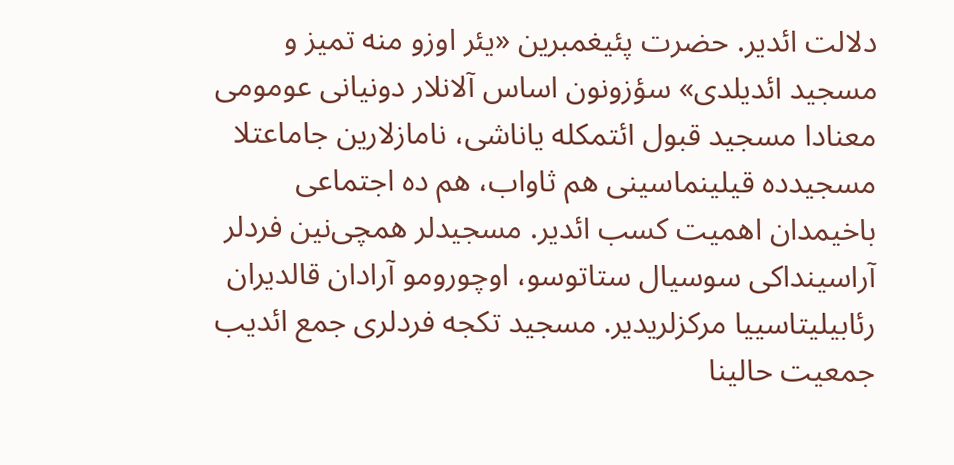دلالت ائدیر. حضرت پئیغمبرین «یئر اوزو منه تمیز و مسجید ائدیلدی» سؤزونون اساس آلانلار دونیانی عومومی معنادا مسجید قبول ائتمكله یاناشی، نامازلارین جاماعتلا مسجیدده قیلینماسینی هم ثاواب، هم ده اجتماعی باخیمدان اهمیت كسب ائدیر. مسجیدلر همچی‌نین فردلر آراسینداكی سوسیال ستاتوسو، اوچورومو آرادان قالدیران رئابیلیتاسییا مركزلریدیر. مسجید تكجه فردلری جمع ائدیب جمعیت حالینا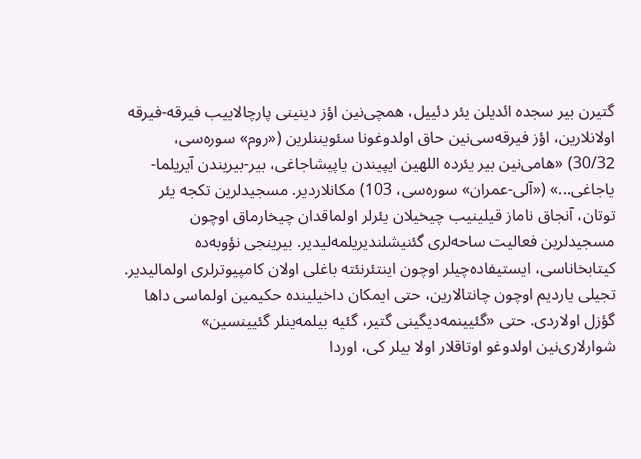گتیرن بیر سجده ائدیلن یئر دئییل، همچی‌نین اؤز دینینی پارچالاییب فیرقه-فیرقه اولانلارین، اؤز فیرقه‌سی‌نین حاق اولدوغونا سئویننلرین («روم» سوره‌سی، 30/32) «هامی‌نین بیر یئرده اللهین ایپیندن یاپیشاجاغی، بیر-بیریندن آیریلما-یاجاغی...» («آلی-عمران» سوره‌سی، 103) مكانلاردیر. مسجیدلرین تكجه یئر توتان، آنجاق ناماز قیلینیب چیخیلان یئرلر اولماقدان چیخارماق اوچون مسجیدلرین فعالیت ساحه‌‌لری گئنیشلندیریلمه‌لیدیر. بیرینجی نؤوبه‌ده كیتابخاناسی، ایستیفاده‌چیلر اوچون اینتئرنئته باغلی اولان كامپیوترلری اولمالیدیر. تجیلی یاردیم اوچون چانتالارین، حتی ایمكان داخیلینده حكیمین اولماسی داها گؤزل اولاردی. حتی «گئیینمه‌دیگینی گتیر، گئیه بیلمه‌ینلر گئیینسین» شوارلاری‌نین اولدوغو اوتاقلار اولا بیلر كی، اوردا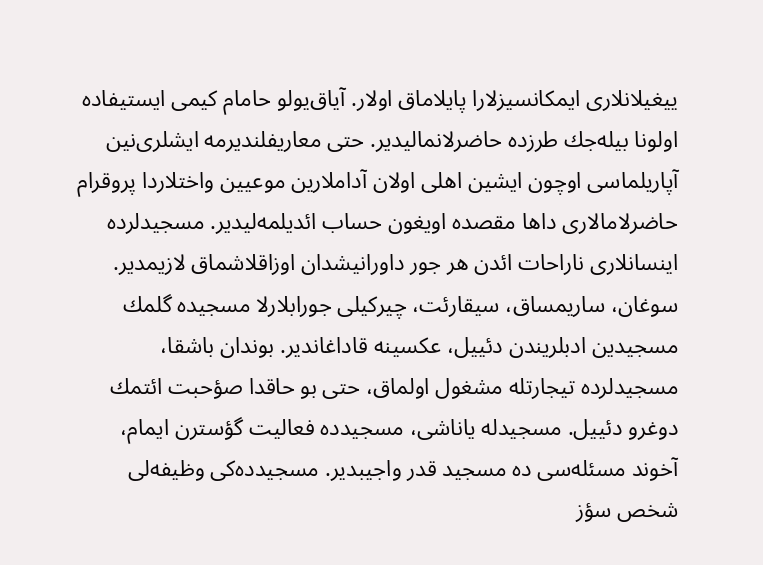ییغیلانلاری ایمكانسیزلارا پایلاماق اولار. آیاق‌یولو حامام كیمی ایستیفاده اولونا بیله‌جك طرزده حاضرلانمالیدیر. حتی معاریفلندیرمه ایشلری‌نین آپاریلماسی اوچون ایشین اهلی اولان آداملارین موعیین واختلاردا پروقرام حاضرلامالاری داها مقصده اویغون حساب ائدیلمه‌لیدیر. مسجیدلرده اینسانلاری ناراحات ائدن هر جور داورانیشدان اوزاقلاشماق لازیمدیر. سوغان، ساریمساق، سیقارئت، چیركیلی جورابلارلا مسجیده گلمك مسجیدین ادبلریندن دئییل، عكسینه قاداغاندیر. بوندان باشقا، مسجیدلرده تیجارتله مشغول اولماق، حتی بو حاقدا صؤحبت ائتمك دوغرو دئییل. مسجیدله یاناشی، مسجیدده فعالیت گؤسترن ایمام، آخوند مسئله‌‌سی ده مسجید قدر واجیبدیر. مسجیدده‌كی وظیفه‌‌لی شخص سؤز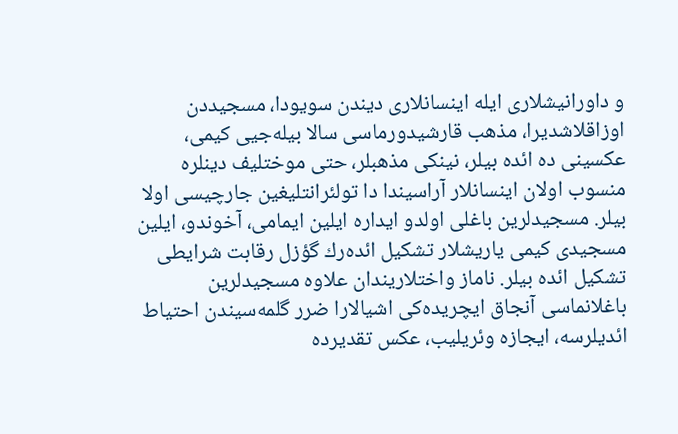و داورانیشلاری ایله اینسانلاری دیندن سویودا، مسجیددن اوزاقلاشدیرا، مذهب قارشیدورماسی سالا بیله‌جیی كیمی، عكسینی ده ائده بیلر، نینكی مذهبلر، حتی موختلیف دینلره منسوب اولان اینسانلار آراسیندا دا تولئرانتلیغین جارچیسی اولا بیلر. مسجیدلرین باغلی اولدو ایداره ایلین ایمامی، آخوندو، ایلین مسجیدی كیمی یاریشلار تشكیل ائده‌رك گؤزل رقابت شرایطی تشكیل ائده بیلر. ناماز واختلاریندان علاوه‌‌ مسجیدلرین باغلانماسی آنجاق ایچریده‌كی اشیالارا ضرر گلمه‌سیندن احتیاط ائدیلرسه، ایجازه وئریلیب، عكس تقدیرده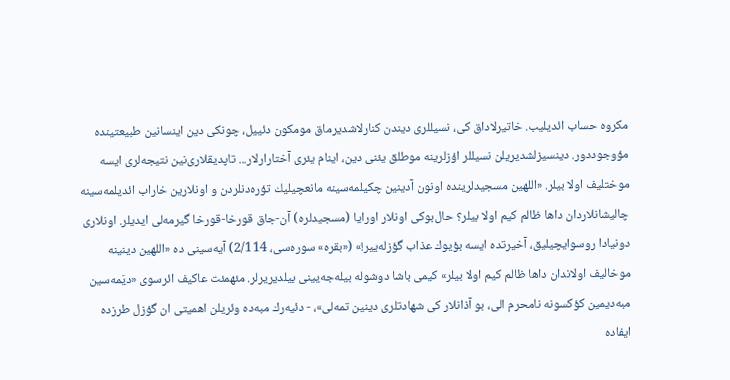مكروه حساب ائدیلیب. خاتیرلاداق كی، نسیللری دیندن كنارلاشدیرماق مومكون دئییل، چونكی دین اینسانین طبیعتینده مؤوجوددور. دینسیزلشدیریلن نسیللر اؤزلرینه موطلق یئنی دین، اینام یئری آختارارلار... تاپدیقلاری‌نین نتیجه‌لری ایسه موختلیف اولا بیلر. «اللهین مسجیدلرینده اونون آدینین چكیلمه‌سینه مانعچیلیك تؤره‌دنلردن و اونلارین خاراب ائدیلمه‌سینه چالیشانلاردان داها ظالم كیم اولا بیلر؟ حال‌بوكی اونلار اورایا (مسجیدلره) آن-جاق قورخا-قورخا گیرمه‌لی ایدیلر. اونلاری دونیادا روسوایچیلیق، آخیرتده ایسه بؤیوك عذاب گؤزله‌ییر!» («بقره» سوره‌سی، 2/114) آیه‌سینی ده «اللهین دینینه موخالیف اولاندان داها ظالم كیم اولا بیلر» كیمی باشا دوشوله بیله‌جه‌یینی بیلدیریرلر. مئهمئت عاكیف ائرسوی «دیَمه‌سین مبه‌دیمین كؤكسونه نامحرم الی، بو آذانلار كی شهادتلری دینین تمه‌لی»، - دئیه‌رك مبه‌ده وئریلن اهمیتی ان گؤزل طرزده ایفاده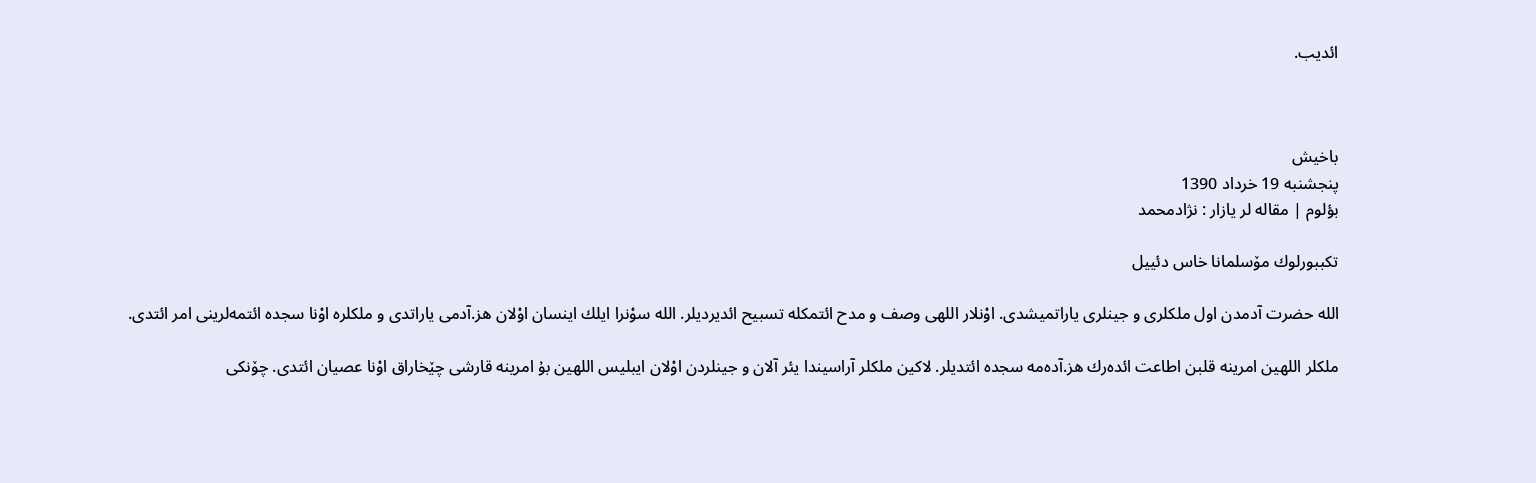ائدیب.



باخیش
پنجشنبه 19 خرداد 1390
بؤلوم | مقاله لر یازار : نژادمحمد

تكببورلوك مۆسلمانا خاس دئییل

الله حضرت آدمدن اول ملكلری و جینلری یاراتمیشدی. اوْنلار اللهی وصف و مدح ائتمكله تسبیح ائدیردیلر. الله سوْنرا ایلك اینسان اوْلان هز.آدمی یاراتدی و ملكلره اوْنا سجده ائتمه‌لرینی امر ائتدی.

ملكلر اللهین امرینه قلبن اطاعت ائده‌رك هز.آده‌مه سجده ائتدیلر. لاكین ملكلر آراسیندا یئر آلان و جینلردن اوْلان ایبلیس اللهین بۇ امرینه قارشی چێخاراق اوْنا عصیان ائتدی. چۆنكی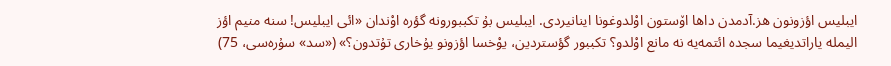ایبلیس اؤزونون هز.آدمدن داها اۆستون اوْلدوغونا اینانیردی. ایبلیس بۇ تكببورونه گؤره اوْندان «ائی ایبلیس! سنه منیم اؤز الیمله یاراتدیغیما سجده ائتمه‌یه نه مانع اوْلدو؟ تكببور گؤستردین، یوْخسا اؤزونو یۇخاری تۇتدون؟» («سد» سۇره‌سی، 75)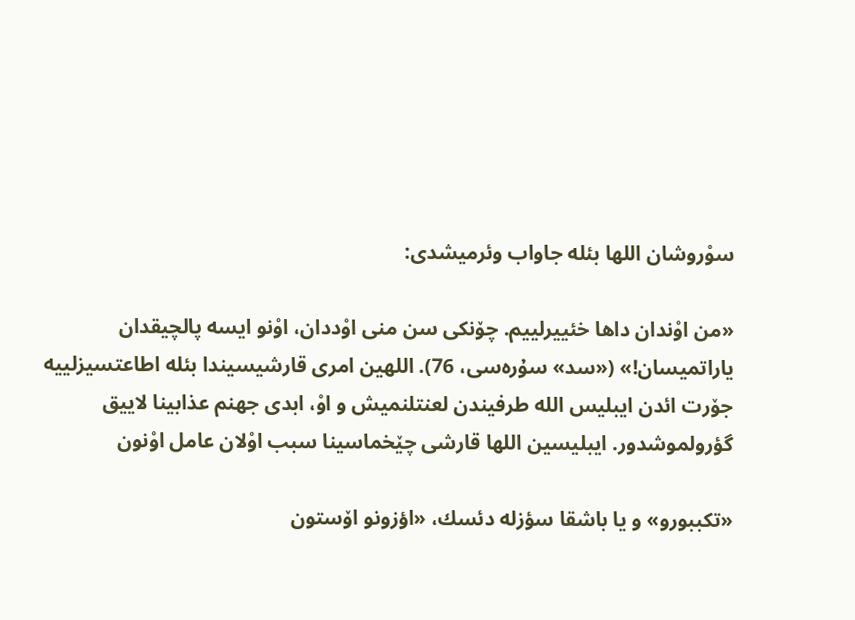سوْروشان اللها بئله جاواب وئرمیشدی:

«من اوْندان داها خئییرلییم. چۆنكی سن منی اوْددان، اوْنو ایسه پالچیقدان یاراتمیسان!» («سد» سۇره‌سی، 76). اللهین امری قارشیسیندا بئله اطاعتسیزلییه جۆرت ائدن ایبلیس الله طرفیندن لعنتلنمیش و اوْ، ابدی جهنم عذابینا لاییق گؤرولموشدور. ایبلیسین اللها قارشی چێخماسینا سبب اوْلان عامل اوْنون

«تكببورو» و یا باشقا سؤزله دئسك، «اؤزونو اۆستون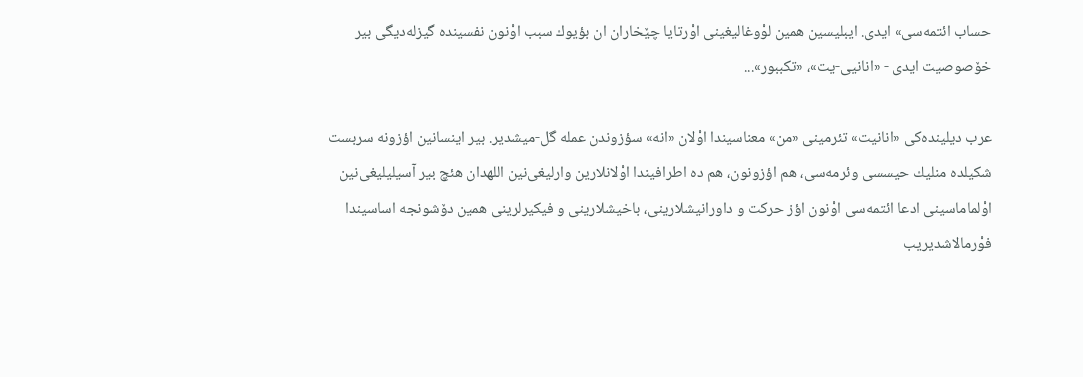حساب ائتمه‌سی» ایدی. ایبلیسین همین لوْوغالیغینی اوْرتایا چێخاران ان بؤیوك سبب اوْنون نفسینده گیزله‌دیگی بیر خۆصوصیت ایدی - «انانیی-یت»، «تكببور»...

عرب دیلینده‌كی «انانیت» تئرمینی «من» معناسیندا اوْلان «انه» سؤزوندن عمله گل-میشدیر. بیر اینسانین اؤزونه سربست شكیلده منلیك حیسسی وئرمه‌سی، هم اؤزونون، هم ده اطرافیندا اوْلانلارین وارلیغی‌نین اللهدان هئچ بیر آسیلیلیغی‌نین اوْلماماسینی ادعا ائتمه‌سی اوْنون اؤز حركت و داورانیشلارینی، باخیشلارینی و فیكیرلرینی همین دۆشونجه اساسیندا فوْرمالاشدیریب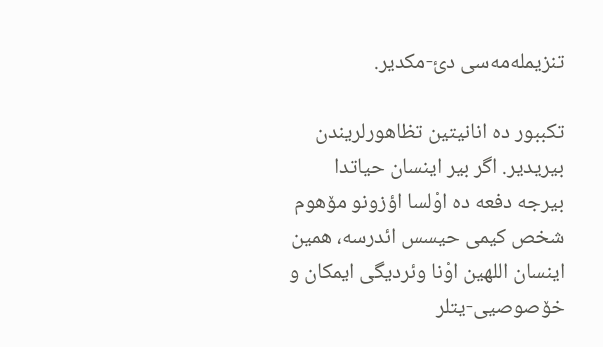تنزیمله‌مه‌سی دئ-مكدیر.

تكببور ده انانیتین تظاهورلریندن بیریدیر. اگر بیر اینسان حیاتدا بیرجه دفعه‌ ده اوْلسا اؤزونو مۆهوم شخص كیمی حیسس ائدرسه، همین اینسان اللهین اوْنا وئردیگی ایمكان و خۆصوصیی-یتلر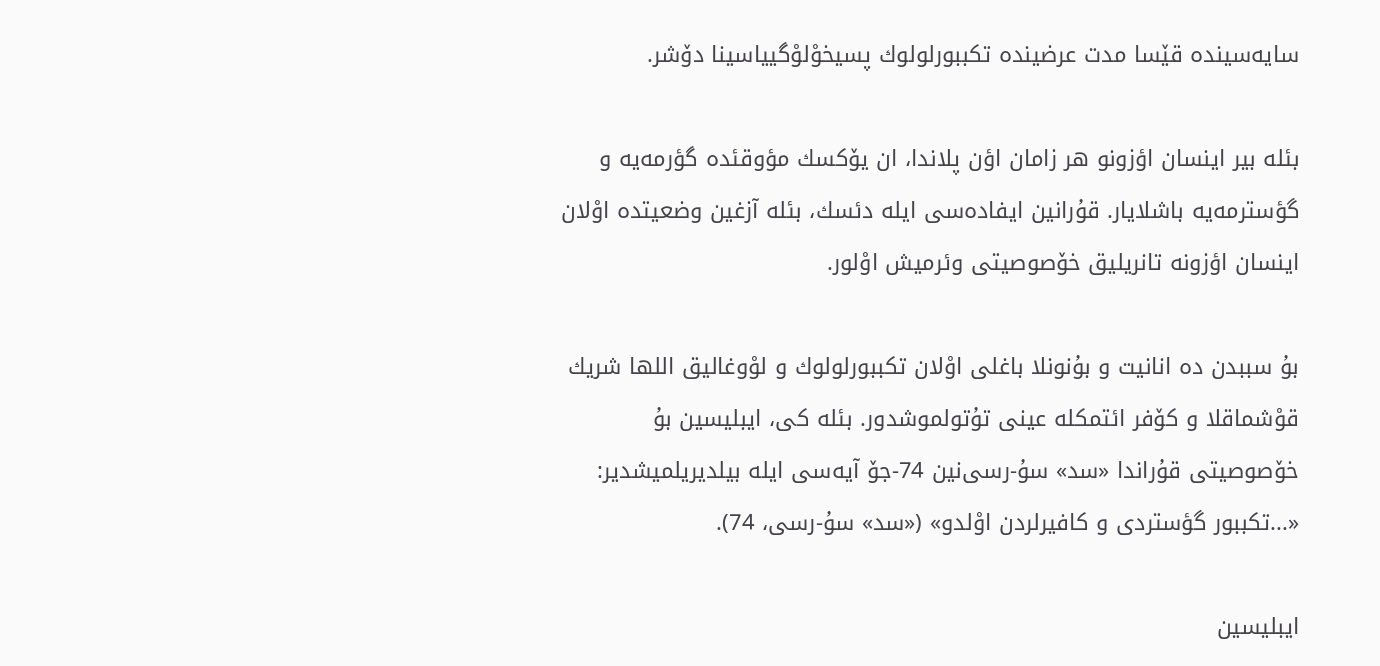سایه‌سینده قێسا مدت عرضینده تكببورلولوك پسیخوْلوْگییاسینا دۆشر.

بئله بیر اینسان اؤزونو هر زامان اؤن پلاندا، ان یۆكسك مؤوقئده گؤرمه‌یه و گؤسترمه‌یه باشلایار. قۇرانین ایفاده‌سی ایله دئسك، بئله آزغین وضعیتده اوْلان اینسان اؤزونه تانریلیق خۆصوصیتی وئرمیش اوْلور.

بۇ سببدن ده انانیت و بۇنونلا باغلی اوْلان تكببورلولوك و لوْوغالیق اللها شریك قوْشماقلا و كۆفر ائتمكله عینی تۇتولموشدور. بئله كی، ایبلیسین بۇ خۆصوصیتی قۇراندا «سد» سۇ-رسی‌نین 74-جۆ آیه‌سی ایله بیلدیریلمیشدیر: «...تكببور گؤستردی و كافیرلردن اوْلدو» («سد» سۇ-رسی، 74).

ایبلیسین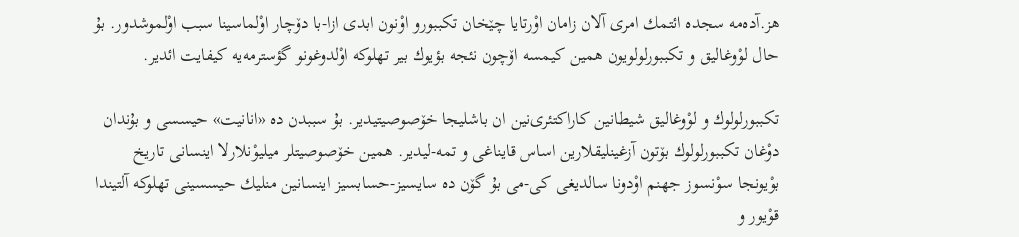هز.آده‌مه سجده ائتمك امری آلان زامان اوْرتایا چێخان تكببورو اوْنون ابدی ازا-با دۆچار اوْلماسینا سبب اوْلموشدور. بۇ حال لوْوغالیق و تكببورلولویون همین كیمسه اۆچون نئجه بؤیوك بیر تهلوكه‌ اوْلدوغونو گؤسترمه‌یه كیفایت ائدیر.

تكببورلولوك و لوْوغالیق شیطانین كاراكتئری‌نین ان باشلیجا خۆصوصیتیدیر. بۇ سببدن ده «انانیت» حیسسی و بۇندان دوْغان تكببورلولوك بۆتون آزغینلیقلارین اساس قایناغی و تمه-لیدیر. همین خۆصوصیتلر میلیوْنلارلا اینسانی تاریخ بوْیونجا سوْنسوز جهنم اوْدونا سالدیغی كی-می بۇ گۆن ده سایسیز-حسابسیز اینسانین منلیك حیسسینی تهلوكه‌ آلتیندا قوْیور و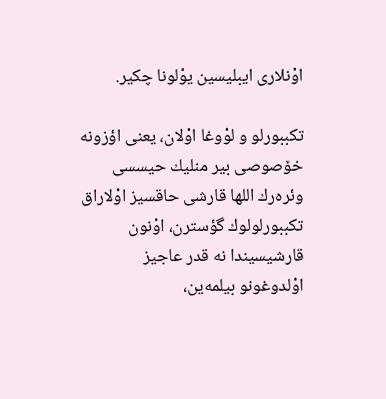اوْنلاری ایبلیسین یوْلونا چكیر.

تكببورلو و لوْوغا اوْلان، یعنی اؤزونه خۆصوصی بیر منلیك حیسسی وئره‌رك اللها قارشی حاقسیز اوْلاراق تكببورلولوك گؤسترن، اوْنون قارشیسیندا نه قدر عاجیز اوْلدوغونو بیلمه‌ین،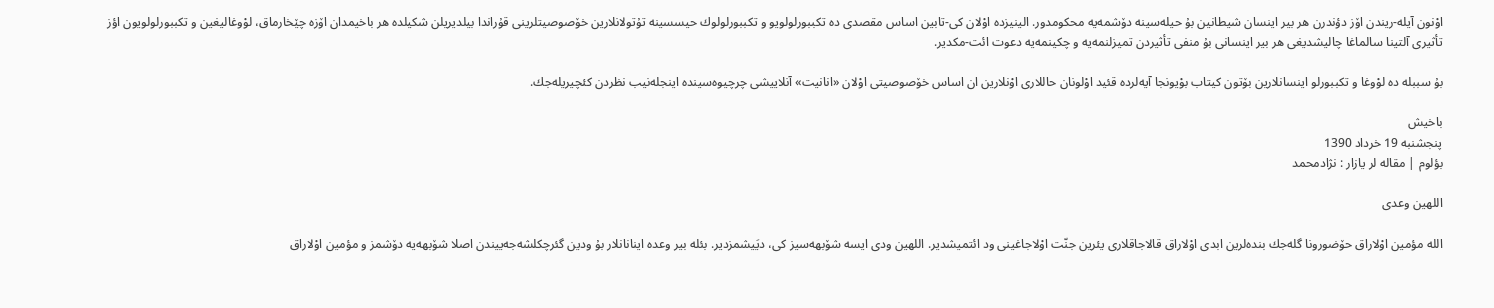اوْنون آیله-ریندن اۆز دؤندرن هر بیر اینسان شیطانین بۇ حیله‌سینه دۆشمه‌یه محكومدور. الینیزده اوْلان كی-تابین اساس مقصدی ده تكببورلولویو و تكببورلولوك حیسسینه تۇتولانلارین خۆصوصیتلرینی قۇراندا بیلدیریلن شكیلده هر باخیمدان اۆزه چێخارماق، لوْوغالیغین و تكببورلولویون اؤز تأثیری آلتینا سالماغا چالیشدیغی هر بیر اینسانی بۇ منفی تأثیردن تمیزلنمه‌یه و چكینمه‌یه دعوت ائت-مكدیر.

بۇ سببله ده لوْوغا و تكببورلو اینسانلارین بۆتون كیتاب بوْیونجا آیه‌لرده قئید اوْلونان حاللاری اوْنلارین ان اساس خۆصوصیتی اوْلان «انانیت» آنلاییشی چرچیوه‌سینده اینجله‌نیب نظردن كئچیریله‌جك.

باخیش
پنجشنبه 19 خرداد 1390
بؤلوم | مقاله لر یازار : نژادمحمد

اللهین وعدی

الله مؤمین اوْلاراق حۆضورونا گله‌جك بنده‌لرین ابدی اوْلاراق قالاجاقلاری یئرین جنّت اوْلاجاغینی ود ائتمیشدیر. اللهین ودی ایسه شۆبهه‌سیز كی، دیَیشمزدیر. بئله بیر وعده‌ اینانانلار بۇ ودین گئرچكلشه‌جه‌ییندن اصلا شۆبهه‌یه دۆشمز و مؤمین اوْلاراق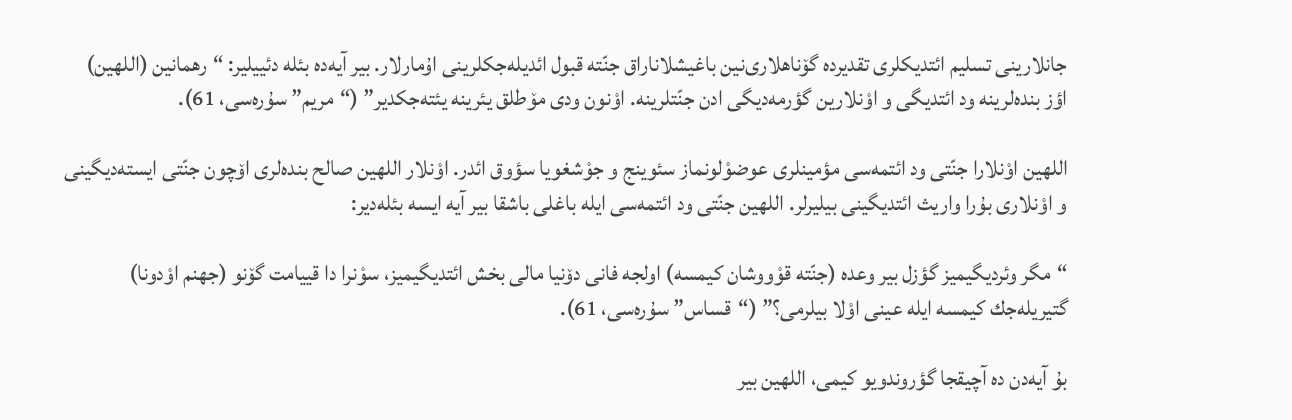جانلارینی تسلیم ائتدیكلری تقدیرده گۆناهلاری‌نین باغیشلاناراق جنّته قبول ائدیله‌جكلرینی اۇمارلار. بیر آیه‌ده بئله دئییلیر: “رهمانین (اللهین) اؤز بنده‌لرینه ود ائتدیگی و اوْنلارین گؤرمه‌دیگی ادن جنّتلرینه. اوْنون ودی مۆطلق یئرینه یئته‌جكدیر” (“مریم” سۇره‌سی، 61).

اللهین اوْنلارا جنّتی ود ائتمه‌سی مؤمینلری عوضوْلونماز سئوینج و جوْشغویا سؤوق ائدر. اوْنلار اللهین صالح بنده‌لری اۆچون جنّتی ایسته‌دیگینی و اوْنلاری بۇرا واریث ائتدیگینی بیلیرلر. اللهین جنّتی ود ائتمه‌سی ایله باغلی باشقا بیر آیه ایسه بئله‌دیر:

“مگر وئردیگیمیز گؤزل بیر وعده‌ (جنّته قوْووشان كیمسه) اولجه فانی دۆنیا مالی بخش ائتدیگیمیز، سوْنرا دا قییامت گۆنو (جهنم اوْدونا) گتیریله‌جك كیمسه ایله عینی اوْلا بیلرمی؟” (“قساس” سۇره‌سی، 61).

بۇ آیه‌دن ده آچیقجا گؤروندویو كیمی، اللهین بیر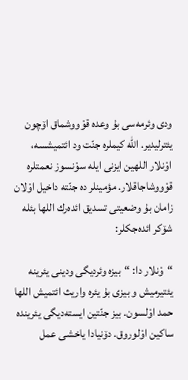ودی وئرمه‌سی بۇ وعده‌ قوْووشماق اۆچون یئترلیدیر. الله كیملره جنّت ود ائتمیشسه، اوْنلار اللهین ایزنی ایله سوْنسوز نعمتلره قوْووشاجاقلار. مؤمینلر ده جنّته داخیل اوْلان زامان بۇ وضعیتی تسدیق ائده‌رك اللها بئله شۆكر ائده‌جكلر:

“وْنلار دا: “بیزه وئردیگی ودینی یئرینه یئتیرمیش و بیزی بۇ یئره واریث ائتمیش اللها حمد اوْلسون. بیز جنّتین ایسته‌دیگی یئرینده ساكین اوْلوروق. دۆنیادا یاخشی عمل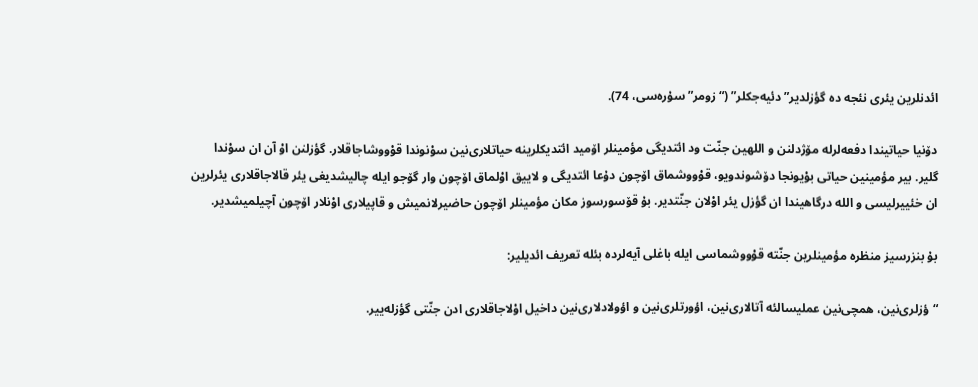ائدنلرین یئری نئجه ده گؤزلدیر” دئیه‌جكلر” (“زومر” سۇره‌سی، 74).

دۆنیا حیاتیندا دفعه‌لرله مۆژدلنن و اللهین جنّت ود ائتدیگی مؤمینلر اۆمید ائتدیكلرینه حیاتلاری‌نین سوْنوندا قوْووشاجاقلار. گؤزلنن اوْ آن ان سوْندا گلیر. بیر مؤمینین حیاتی بوْیونجا دۆشوندویو، قوْووشماق اۆچون دۇعا ائتدیگی و لاییق اوْلماق اۆچون وار گۆجو ایله چالیشدیغی یئر قالاجاقلاری یئرلرین ان خئییرلیسی و الله درگاهیندا ان گؤزل یئر اوْلان جنّتدیر. بۇ قۆسورسوز مكان مؤمینلر اۆچون حاضیرلانمیش و قاپیلاری اوْنلار اۆچون آچیلمیشدیر.

بۇ بنزرسیز منظره مؤمینلرین جنّته قوْووشماسی ایله باغلی آیه‌لرده بئله تعریف ائدیلیر:

“ؤزلری‌نین، همچی‌نین عملیسالئه آتالاری‌نین، اؤورتلری‌نین و اؤولادلاری‌نین داخیل اوْلاجاقلاری ادن جنّتی گؤزله‌ییر.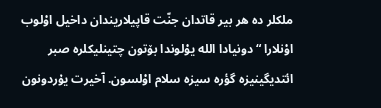ملكلر ده هر بیر قاتدان جنّت قاپیلاریندان داخیل اوْلوب اوْنلارا “دونیادا الله یوْلوندا بۆتون چتینلیكلره صبر ائتدیگینیزه گؤره سیزه سلام اوْلسون. آخیرت یۇردونون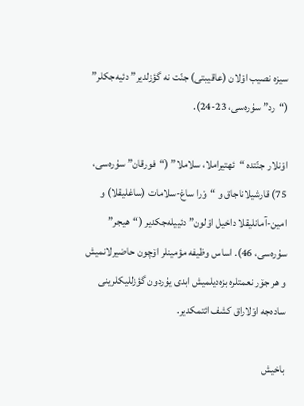سیزه نصیب اوْلان (عاقیبتی) جنّت نه گؤزلدیر” دئیه‌جكلر” (“رد” سۇره‌سی، 23-24).

اوْنلار جنّتده “ئهتیراملا، سلاملا” (“فورقان” سۇره‌سی، 75) قارشیلاناجاق و “وْرا ساغ-سلامات (ساغلیقلا) و امین-آمانلیقلا داخیل اوْلون” دئییله‌جكدیر (“هیجر” سۇره‌سی، 46). اساس وظیفه‌ مؤمینلر اۆچون حاضیرلانمیش و هر جۆر نعمتلره بزه‌دیلمیش ابدی یۇردون گؤزللیكلرینی ساده‌جه اوْلاراق كشف ائتمكدیر.

باخیش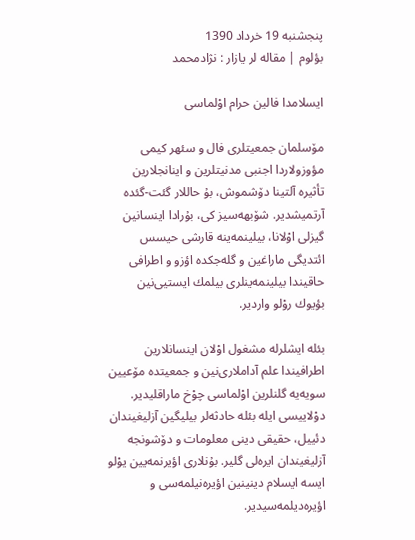پنجشنبه 19 خرداد 1390
بؤلوم | مقاله لر یازار : نژادمحمد

ایسلامدا فالین حرام اوْلماسی

مۆسلمان جمعیتلری فال و سئهر كیمی مؤوزولاردا اجنبی مدنیتلرین و اینانجلارین تأثیره آلتینا دۆشموش، بۇ حاللار گئت-گئده آرتمیشدیر. شۆبهه‌سیز كی، بۇرادا اینسانین گیزلی اوْلانا، بیلینمه‌ینه قارشی حیسس ائتدیگی ماراغین و گله‌جكده اؤزو و اطرافی حاقیندا بیلینمه‌ینلری بیلمك ایستیی‌نین بؤیوك روْلو واردیر.

بئله ایشلرله مشغول اوْلان اینسانلارین اطرافیندا علم آداملاری‌نین و جمعیتده مۆعیین سویه‌یه گلنلرین اوْلماسی چوْخ ماراقلیدیر. دوْلاییسی ایله بئله حادثه‌لر بیلیگین آزلیغیندان دئییل، حقیقی دینی معلومات و دۆشونجه آزلیغیندان ایره‌لی گلیر. بۇنلاری اؤیرنمه‌یین یوْلو ایسه ایسلام دینینین اؤیره‌نیلمه‌سی و اؤیره‌دیلمه‌سیدیر.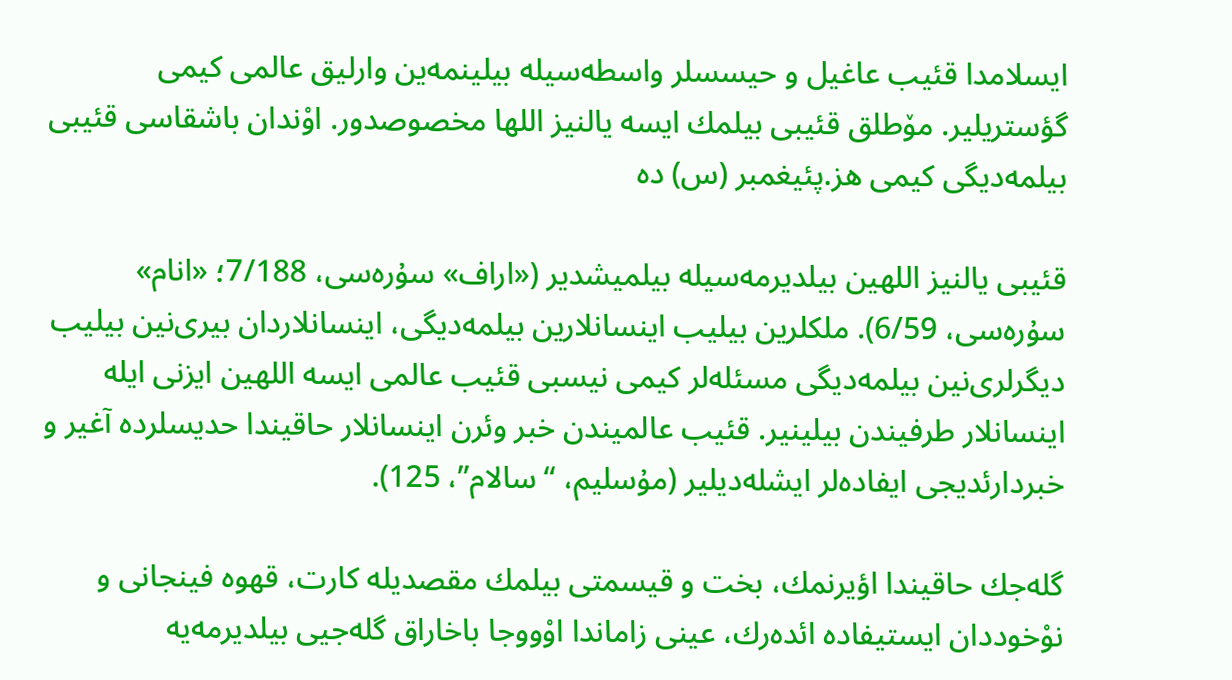ایسلامدا قئیب عاغیل و حیسسلر واسطه‌سیله بیلینمه‌ین وارلیق عالمی كیمی گؤستریلیر. مۆطلق قئیبی بیلمك ایسه یالنیز اللها مخصوصدور. اوْندان باشقاسی قئیبی بیلمه‌دیگی كیمی هز.پئیغمبر (س) ده

قئیبی یالنیز اللهین بیلدیرمه‌سیله بیلمیشدیر («اراف» سۇره‌سی، 7/188؛ «انام» سۇره‌سی، 6/59). ملكلرین بیلیب اینسانلارین بیلمه‌دیگی، اینسانلاردان بیری‌نین بیلیب دیگرلری‌نین بیلمه‌دیگی مسئله‌لر كیمی نیسبی قئیب عالمی ایسه اللهین ایزنی ایله اینسانلار طرفیندن بیلینیر. قئیب عالمیندن خبر وئرن اینسانلار حاقیندا حدیسلرده آغیر و خبردارئدیجی ایفاده‌لر ایشله‌دیلیر (مۇسلیم، “سالام”، 125).

گله‌جك حاقیندا اؤیرنمك، بخت و قیسمتی بیلمك مقصدیله كارت، قهوه فینجانی و نوْخوددان ایستیفاده ائده‌رك، عینی زاماندا اوْووجا باخاراق گله‌جیی بیلدیرمه‌یه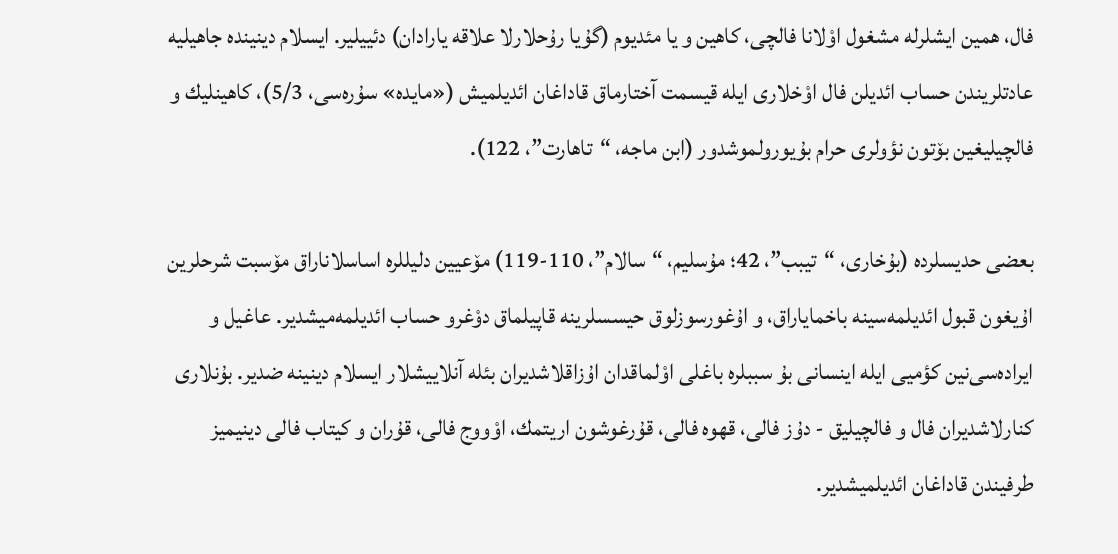فال، همین ایشلرله مشغول اوْلانا فالچی، كاهین و یا مئدیوم (گۇیا رۇحلارلا علاقه‌ یارادان) دئییلیر. ایسلام دینینده جاهیلیه عادتلریندن حساب ائدیلن فال اوْخلاری ایله قیسمت آختارماق قاداغان ائدیلمیش («مایده» سۇره‌سی، 5/3)، كاهینلیك و فالچیلیغین بۆتون نؤولری حرام بۇیورولموشدور (ابن ماجه، “تاهارت”، 122).

بعضی حدیسلرده (بۇخاری، “تیبب”، 42؛ مۇسلیم، “سالام”، 110-119) مۆعیین دلیللره اساسلاناراق مۆسبت شرحلرین اۇیغون قبول ائدیلمه‌سینه باخمایاراق، و اۇغورسوزلوق حیسسلرینه قاپیلماق دوْغرو حساب ائدیلمه‌میشدیر. عاغیل و ایراده‌سی‌نین كؤمیی ایله اینسانی بۇ سببلره باغلی اوْلماقدان اۇزاقلاشدیران بئله آنلاییشلار ایسلام دینینه ضدیر. بۇنلاری كنارلاشدیران فال و فالچیلیق - دۇز فالی، قهوه فالی، قۇرغوشون اریتمك، اوْووج فالی، قۇران و كیتاب فالی دینیمیز طرفیندن قاداغان ائدیلمیشدیر.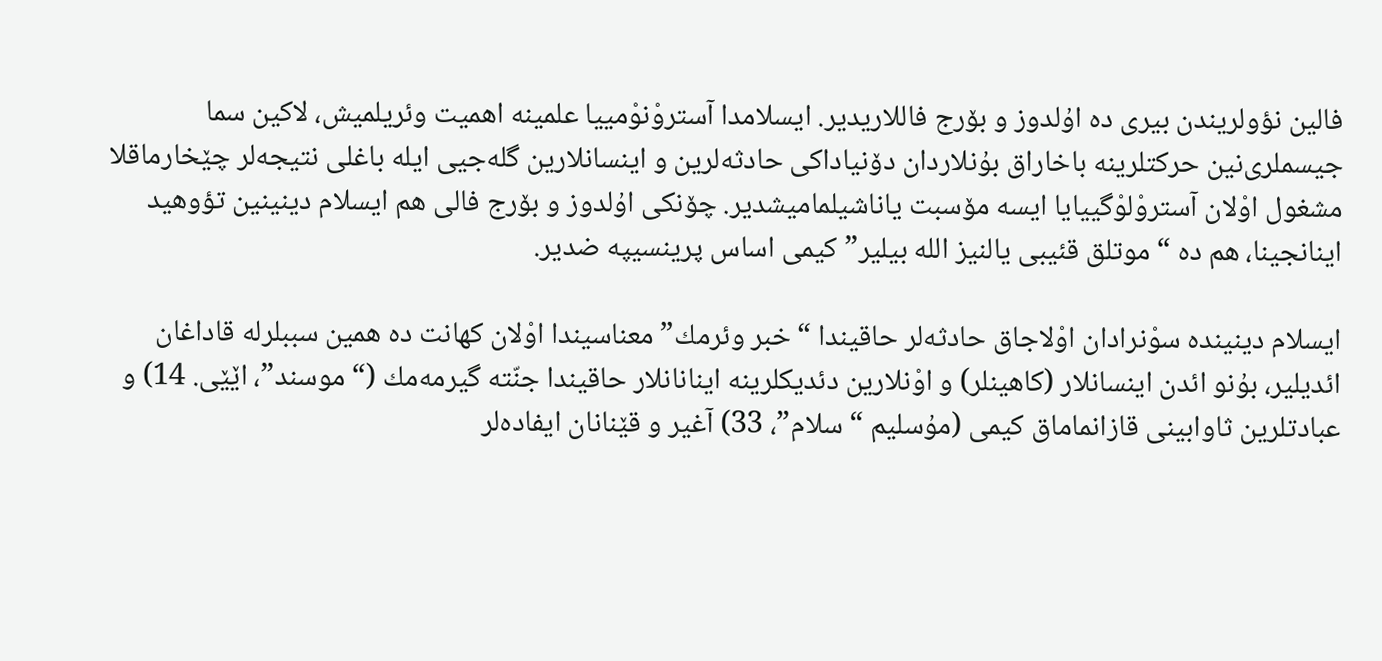فالین نؤولریندن بیری ده اۇلدوز و بۆرج فاللاریدیر. ایسلامدا آستروْنوْمییا علمینه اهمیت وئریلمیش، لاكین سما جیسملری‌نین حركتلرینه باخاراق بۇنلاردان دۆنیاداكی حادثه‌لرین و اینسانلارین گله‌جیی ایله باغلی نتیجه‌لر چێخارماقلا مشغول اوْلان آستروْلوْگییایا ایسه مۆسبت یاناشیلمامیشدیر. چۆنكی اۇلدوز و بۆرج فالی هم ایسلام دینینین تؤوهید اینانجینا، هم ده “موتلق قئیبی یالنیز الله بیلیر” كیمی اساس پرینسیپه ضدیر.

ایسلام دینینده سوْنرادان اوْلاجاق حادثه‌لر حاقیندا “خبر وئرمك” معناسیندا اوْلان كهانت ده همین سببلرله قاداغان ائدیلیر، بۇنو ائدن اینسانلار (كاهینلر) و اوْنلارین دئدیكلرینه اینانانلار حاقیندا جنّته گیرمه‌مك (“موسند”، اێێی. 14) و عبادتلرین ثاوابینی قازانماماق كیمی (مۇسلیم “سلام”، 33) آغیر و قێنانان ایفاده‌لر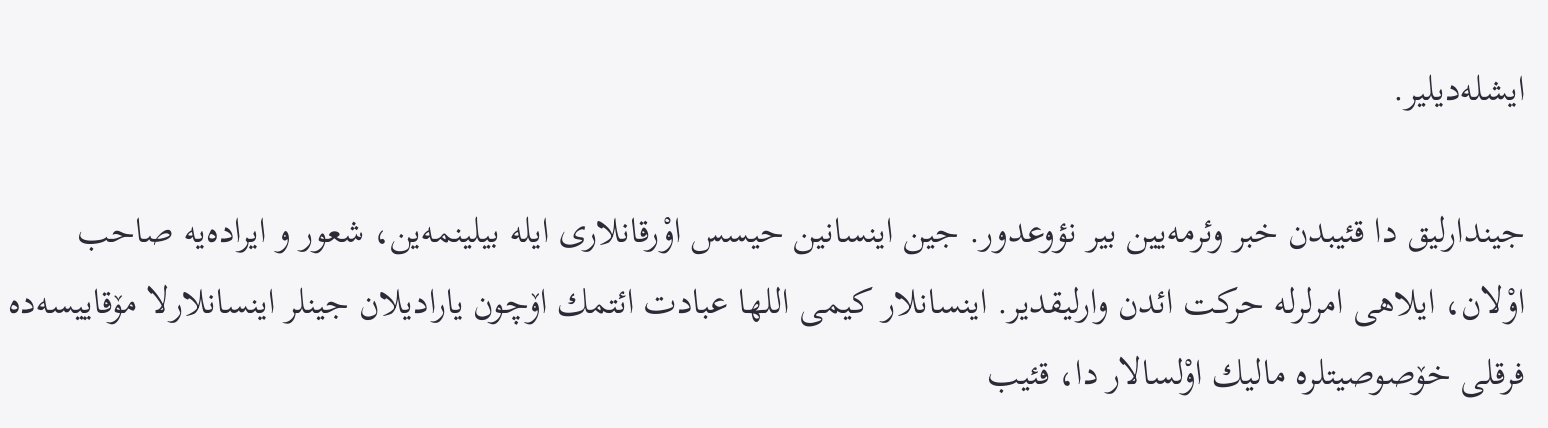ایشله‌دیلیر.

جیندارلیق دا قئیبدن خبر وئرمه‌یین بیر نؤوعدور. جین اینسانین حیسس اوْرقانلاری ایله بیلینمه‌ین، شعور و ایراده‌یه صاحب اوْلان، ایلاهی امرلرله حركت ائدن وارلیقدیر. اینسانلار كیمی اللها عبادت ائتمك اۆچون یارادیلان جینلر اینسانلارلا مۆقاییسه‌ده فرقلی خۆصوصیتلره مالیك اوْلسالار دا، قئیب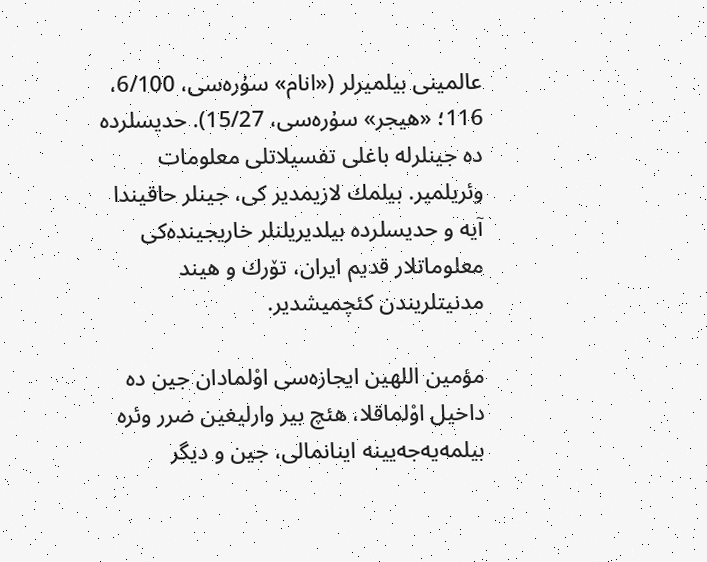عالمینی بیلمیرلر («انام» سۇره‌سی، 6/100، 116؛ «هیجر» سۇره‌سی، 15/27). حدیسلرده ده جینلرله باغلی تفسیلاتلی معلومات وئریلمیر. بیلمك لازیمدیر كی، جینلر حاقیندا آیه و حدیسلرده بیلدیریلنلر خاریجینده‌كی معلوماتلار قدیم ایران، تۆرك و هیند مدنیتلریندن كئچمیشدیر.

مؤمین اللهین ایجازه‌سی اوْلمادان جین ده داخیل اوْلماقلا، هئچ بیر وارلیغین ضرر وئره بیلمه‌یه‌جه‌یینه اینانمالی، جین و دیگر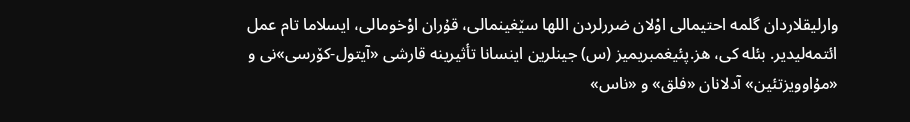وارلیقلاردان گلمه احتیمالی اوْلان ضررلردن اللها سێغینمالی، قۇران اوْخومالی، ایسلاما تام عمل ائتمه‌لیدیر. بئله كی، هز.پئیغمبریمیز (س) جینلرین اینسانا تأثیرینه قارشی «آیتول-كۆرسی»نی و «مۇاوویزتئین» آدلانان «فلق» و «ناس»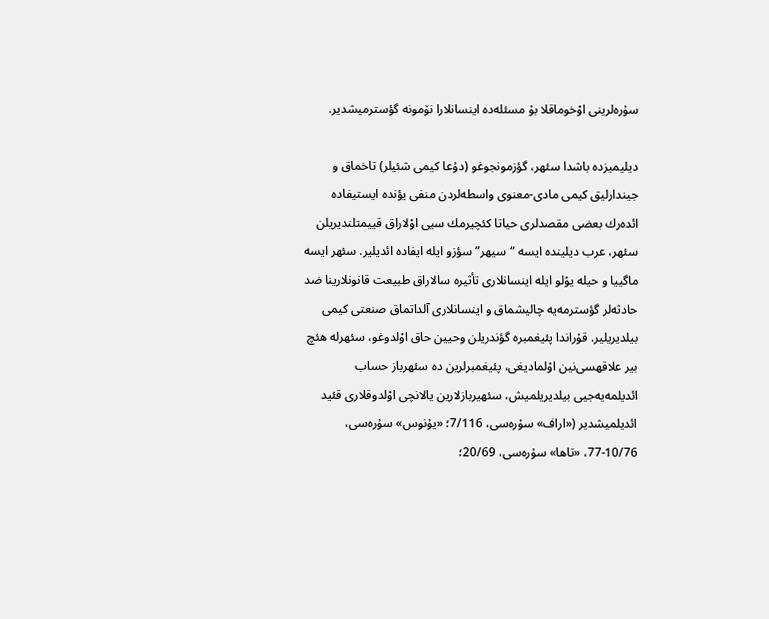سۇره‌لرینی اوْخوماقلا بۇ مسئله‌ده اینسانلارا نۆمونه گؤسترمیشدیر.

دیلیمیزده باشدا سئهر، گؤزمونجوغو (دۇعا كیمی شئیلر) تاخماق و جیندارلیق كیمی مادی-معنوی واسطه‌لردن منفی یؤنده ایستیفاده ائده‌رك بعضی مقصدلری حیاتا كئچیرمك سیی اوْلاراق قییمتلندیریلن سئهر، عرب دیلینده ایسه “سیهر” سؤزو ایله ایفاده ائدیلیر. سئهر ایسه ماگییا و حیله‌ یوْلو ایله اینسانلاری تأثیره سالاراق طبیعت قانونلارینا ضد حادثه‌لر گؤسترمه‌یه چالیشماق و اینسانلاری آلداتماق صنعتی كیمی بیلدیریلیر. قۇراندا پئیغمبره گؤندریلن وحیین حاق اوْلدوغو، سئهرله هئچ بیر علاقهسی‌نین اوْلمادیغی، پئیغمبرلرین ده سئهرباز حساب ائدیلمه‌یه‌جیی بیلدیریلمیش، سئهیربازلارین یالانچی اوْلدوقلاری قئید ائدیلمیشدیر («اراف» سۇره‌سی، 7/116؛ «یۇنوس» سۇره‌سی، 10/76-77، «تاها» سۇره‌سی، 20/69؛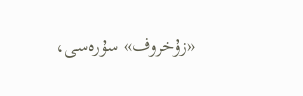«زۇخروف» سۇره‌سی،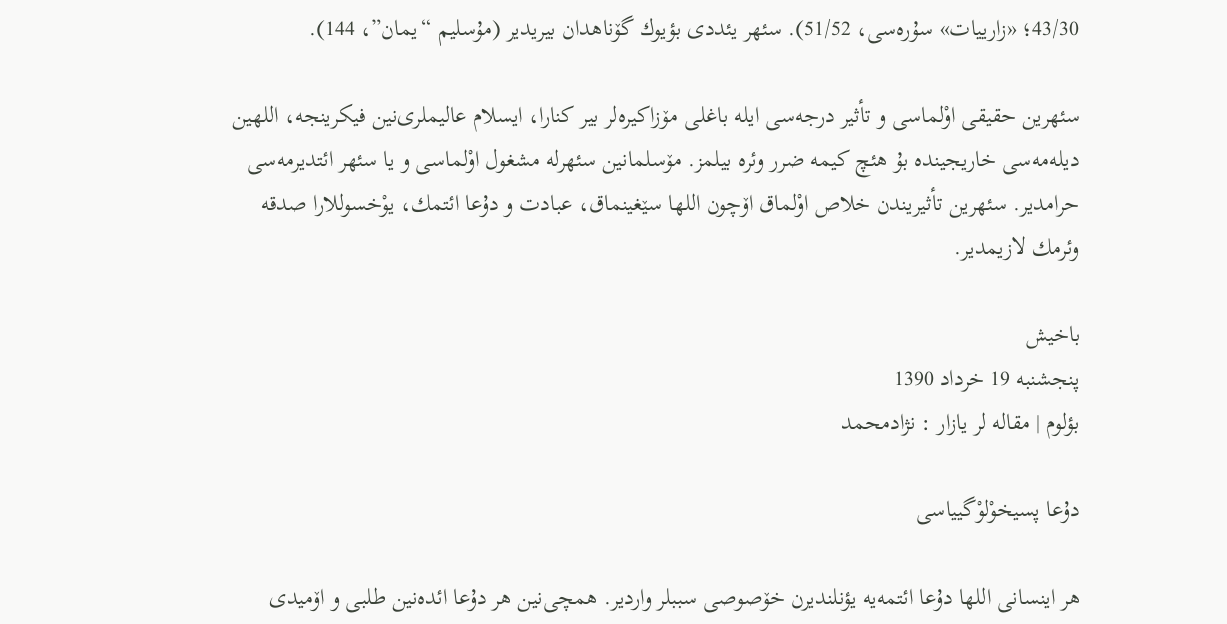43/30؛ «زارییات» سۇره‌سی، 51/52). سئهر یئددی بؤیوك گۆناهدان بیریدیر (مۇسلیم “یمان”، 144).

سئهرین حقیقی اوْلماسی و تأثیر درجه‌سی ایله باغلی مۆزاكیره‌لر بیر كنارا، ایسلام عالیملری‌نین فیكرینجه، اللهین دیله‌مه‌سی خاریجینده بۇ هئچ كیمه ضرر وئره بیلمز. مۆسلمانین سئهرله مشغول اوْلماسی و یا سئهر ائتدیرمه‌سی حرامدیر. سئهرین تأثیریندن خلاص اوْلماق اۆچون اللها سێغینماق، عبادت و دۇعا ائتمك، یوْخسوللارا صدقه‌ وئرمك لازیمدیر.

باخیش
پنجشنبه 19 خرداد 1390
بؤلوم | مقاله لر یازار : نژادمحمد

دۇعا پسیخوْلوْگییاسی

هر اینسانی اللها دۇعا ائتمه‌یه یؤنلندیرن خۆصوصی سببلر واردیر. همچی‌نین هر دۇعا ائده‌نین طلبی و اۆمیدی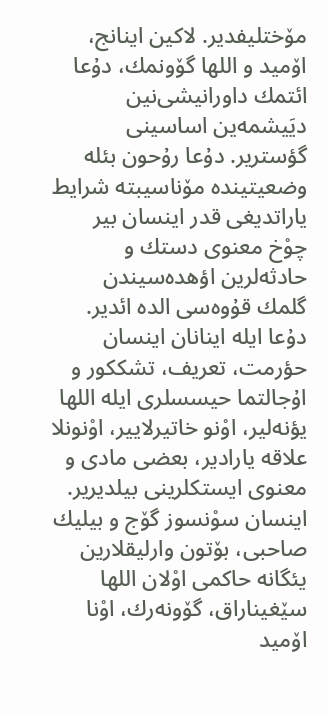مۆختلیفدیر. لاكین اینانج، اۆمید و اللها گۆونمك، دۇعا ائتمك داورانیشی‌نین دیَیشمه‌ین اساسینی گؤستریر. دۇعا رۇحون بئله وضعیتینده مۆناسیبته شرایط یاراتدیغی قدر اینسان بیر چوْخ معنوی دستك و حادثه‌لرین اؤهده‌سیندن گلمك قۇوه‌سی الده ائدیر. دۇعا ایله اینانان اینسان حؤرمت، تعریف، تشككور و اۇجالتما حیسسلری ایله اللها یؤنه‌لیر، اوْنو خاتیرلاییر، اوْنونلا علاقه‌ یارادیر، بعضی مادی و معنوی ایستكلرینی بیلدیریر. اینسان سوْنسوز گۆج و بیلیك صاحبی، بۆتون وارلیقلارین یئگانه حاكمی اوْلان اللها سێغیناراق، گۆونه‌رك، اوْنا اۆمید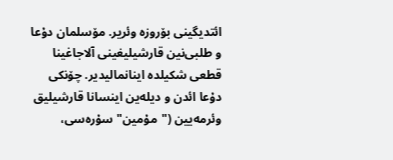ائتدیگینی بۆروزه وئریر. مۆسلمان دۇعا و طلبی‌نین قارشیلیغینی آلاجاغینا قطعی شكیلده اینانمالیدیر. چۆنكی دۇعا ائدن و دیله‌ین اینسانا قارشیلیق وئرمه‌یین ("مۇمین" سۇره‌سی،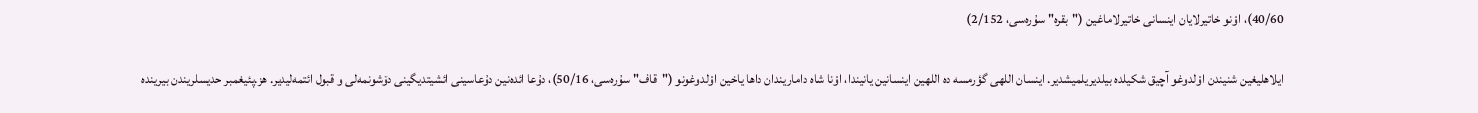40/60)، اوْنو خاتیرلایان اینسانی خاتیرلاماغین ("بقره" سۇره‌سی، 2/152)

ایلاهلیغین شنیندن اوْلدوغو آچیق شكیلده بیلدیریلمیشدیر. اینسان اللهی گؤرمسه ده اللهین اینسانین یانیندا، اوْنا شاه داماریندان داها یاخین اوْلدوغونو ("قاف" سۇره‌سی، 50/16)، دۇعا ائده‌نین دۇعاسینی ائشیتدیگینی دۆشونمه‌لی و قبول ائتمه‌لیدیر. هز.پئیغمبر حدیسلریندن بیرینده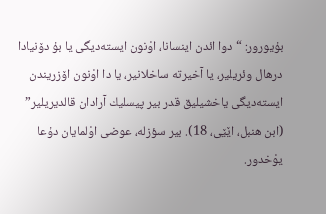بۇیورور: “دوا ائدن اینسانا، اوْنون ایسته‌دیگی یا بۇ دۆنیادا درهال وئریلیر، یا آخیرته ساخلانیر، یا دا اوْنون اۆزریندن ایسته‌دیگی یاخشیلیق قدر بیر پیسلیك آرادان قالدیریلیر” (ابن هنبل، اێێی، 18). بیر سؤزله، عوضی اوْلمایان دۇعا یوْخدور.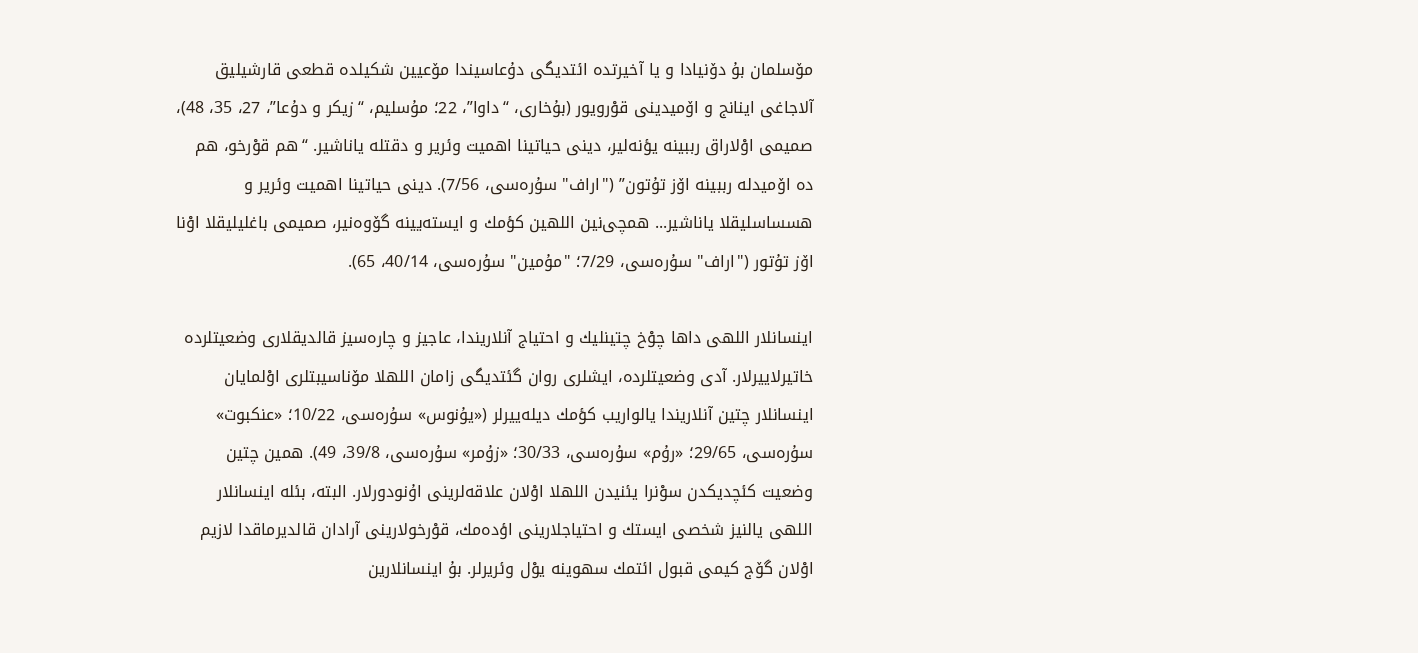مۆسلمان بۇ دۆنیادا و یا آخیرتده ائتدیگی دۇعاسیندا مۆعیین شكیلده قطعی قارشیلیق آلاجاغی اینانج و اۆمیدینی قوْرویور (بۇخاری، “داوا”، 22؛ مۇسلیم، “زیكر و دۇعا”، 27، 35، 48)، صمیمی اوْلاراق رببینه یؤنه‌لیر، دینی حیاتینا اهمیت وئریر و دقتله یاناشیر. “هم قوْرخو، هم ده اۆمیدله رببینه اۆز تۇتون” ("اراف" سۇره‌سی، 7/56). دینی حیاتینا اهمیت وئریر و هسساسلیقلا یاناشیر... همچی‌نین اللهین كؤمك و ایسته‌یینه گۆوه‌نیر، صمیمی باغلیلیقلا اوْنا اۆز تۇتور ("اراف" سۇره‌سی، 7/29؛ "مۇمین" سۇره‌سی، 40/14، 65).

اینسانلار اللهی داها چوْخ چتینلیك و احتیاج آنلاریندا، عاجیز و چاره‌سیز قالدیقلاری وضعیتلرده خاتیرلاییرلار. آدی وضعیتلرده، ایشلری روان گئتدیگی زامان اللهلا مۆناسیبتلری اوْلمایان اینسانلار چتین آنلاریندا یالواریب كؤمك دیله‌ییرلر («یۇنوس» سۇره‌سی، 10/22؛ «عنكبوت» سۇره‌سی، 29/65؛ «رۇم» سۇره‌سی، 30/33؛ «زۇمر» سۇره‌سی، 39/8، 49). همین چتین وضعیت كئچدیكدن سوْنرا یئنیدن اللهلا اوْلان علاقه‌لرینی اۇنودورلار. البته‌، بئله اینسانلار اللهی یالنیز شخصی ایستك و احتیاجلارینی اؤده‌مك، قوْرخولارینی آرادان قالدیرماقدا لازیم اوْلان گۆج كیمی قبول ائتمك سهوینه یوْل وئریرلر. بۇ اینسانلارین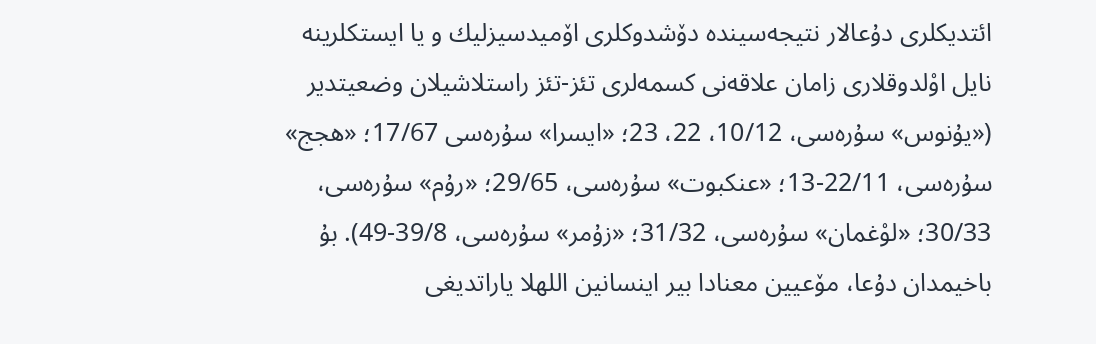ائتدیكلری دۇعالار نتیجه‌سینده دۆشدوكلری اۆمیدسیزلیك و یا ایستكلرینه نایل اوْلدوقلاری زامان علاقه‌نی كسمه‌لری تئز-تئز راستلاشیلان وضعیتدیر («یۇنوس» سۇره‌سی، 10/12، 22، 23؛ «ایسرا» سۇره‌سی 17/67؛ «هجج» سۇره‌سی، 22/11-13؛ «عنكبوت» سۇره‌سی، 29/65؛ «رۇم» سۇره‌سی، 30/33؛ «لوْغمان» سۇره‌سی، 31/32؛ «زۇمر» سۇره‌سی، 39/8-49). بۇ باخیمدان دۇعا، مۆعیین معنادا بیر اینسانین اللهلا یاراتدیغی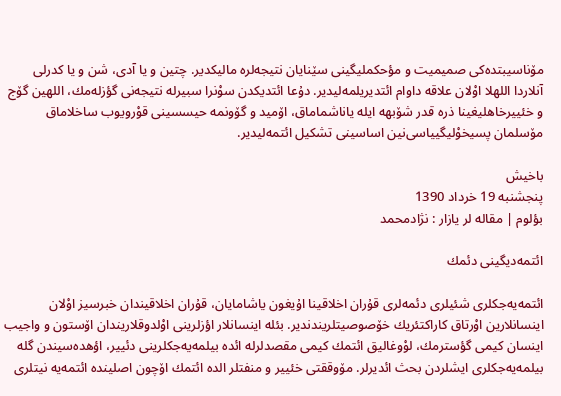مۆناسیبتده‌كی صمیمیت و مؤحكملیگینی سێنایان نتیجه‌لره مالیكدیر. چتین و یا آدی، شن و یا كدرلی آنلاردا اللهلا اوْلان علاقه‌ داوام ائتدیریلمه‌لیدیر. دۇعا ائتدیكدن سوْنرا سبیرله نتیجه‌نی گؤزله‌مك، اللهین گۆج و خئییرخاهلیغینا ذره‌ قدر شۆبهه ایله یاناشماماق، اۆمید و گۆونمه حیسسینی قوْرویوب ساخلاماق مۆسلمان پسیخوْلیگییاسی‌نین اساسینی تشكیل ائتمه‌لیدیر.

باخیش
پنجشنبه 19 خرداد 1390
بؤلوم | مقاله لر یازار : نژادمحمد

ائتمه‌دیگینی دئمك

ائتمه‌یه‌جكلری شئیلری دئمه‌لری قۇران اخلاقینا اۇیغون یاشامایان، قۇران اخلاقیندان خبرسیز اوْلان اینسانلارین اوْرتاق كاراكتئریك خۆصوصیتلریندندیر. بئله اینسانلار اؤزلرینی اوْلدوقلاریندان اۆستون و واجیب اینسان كیمی گؤسترمك، لوْوغالیق ائتمك كیمی مقصدلرله ائده بیلمه‌یه‌جكلرینی دئییر، اؤهده‌سیندن گله بیلمه‌یه‌جكلری ایشلردن بحث ائدیرلر. مۆوققتی خئییر و منفتلر الده ائتمك اۆچون اصلینده ائتمه‌یه نیتلری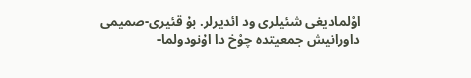اوْلمادیغی شئیلری ود ائدیرلر. بۇ قئیری-صمیمی داورانیش جمعیتده چوْخ دا اۇنودولما-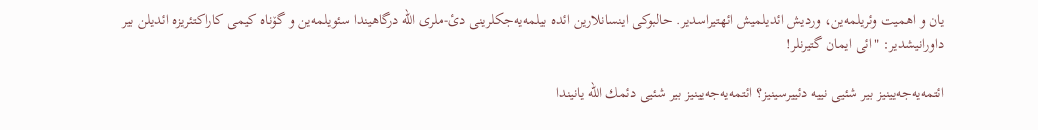یان و اهمیت وئریلمه‌ین، وردیش ائدیلمیش ائهتیراسدیر. حالبوكی اینسانلارین ائده بیلمه‌یه‌جكلرینی دئ-ملری الله درگاهیندا سئویلمه‌ین و گۆناه كیمی كاراكتئریزه ائدیلن بیر داورانیشدیر: "ائی ایمان گتیرنلر!

ائتمه‌یه‌جه‌یینیز بیر شئیی نییه دئییرسینیز؟ ائتمه‌یه‌جه‌یینیز بیر شئیی دئمك الله یانیندا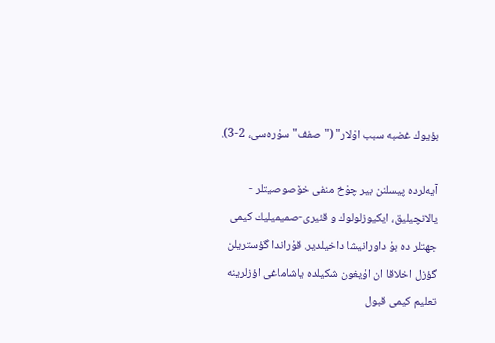بؤیوك غضبه سبب اوْلار" ("صفف" سۇره‌سی، 2-3).

آیه‌لرده پیسلنن بیر چوْخ منفی خۆصوصیتلر - یالانچیلیق، ایكیوزلولوك و قئیری-صمیمیلیك كیمی جهتلر ده بۇ داورانیشا داخیلدیر. قۇراندا گؤستریلن گؤزل اخلاقا ان اۇیغون شكیلده یاشاماغی اؤزلرینه تعلیم كیمی قبول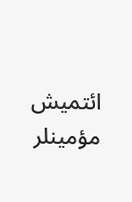ائتمیش مؤمینلر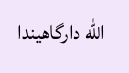الله دارگاهیندا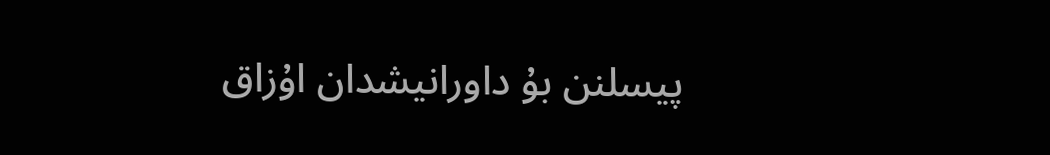پیسلنن بۇ داورانیشدان اۇزاق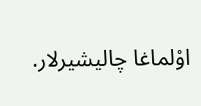اوْلماغا چالیشیرلار.